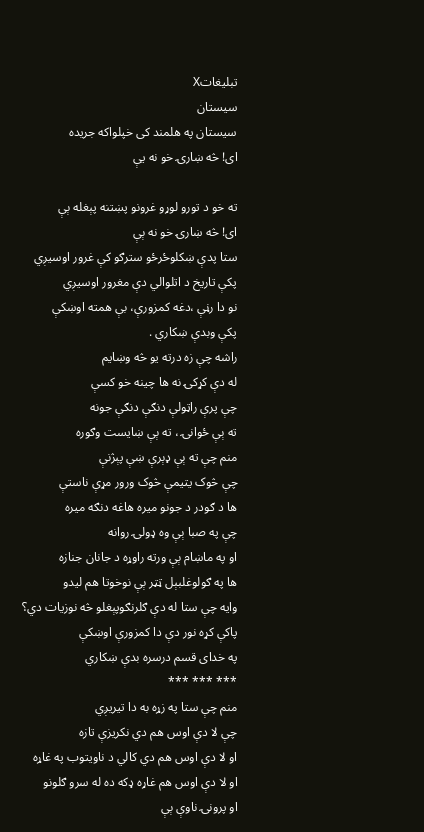تبليغاتX
سیستان
سیستان په هلمند کی خپلواکه جريده
ای! څه ښارۍ خو نه يې

ته خو د تورو لوړو غرونو پښتنه پېغله ېې
ای! څه ښارۍ خو نه ېې
ستا پدې ښکلوځرځو سترګو کې غرور اوسيږي
پکې تاريخ د اتلوالي دې مغرور اوسيږي
نو دا رڼې ،دغه کمزورې، بې همته اوښکې
پکې وبدې ښکاري .
راشه چې زه درته یو څه وښايم
له دې کړکۍ نه ها چينه خو کسې
چې پرې راټولې دنګې دنګې جونه
ته ېې ځوانۍ ، ته ېې ښايست وګوره
منم چې ته ېې ډېرې ښې پېژنې
چې څوک يتيمې څوک ورور مړې ناستې
ها د ګودر د جونو ميره هاغه دنګه ميره
چې په صبا ېې وه ډولۍ روانه
او په ماښام ېې ورته راوړه د جانان جنازه
ها په ګولوغلبېل ټټر ېې نوخوتا هم ليدو
وايه چې ستا له دې ګلرنګوپېغلو څه نوزيات دي؟
پاکې کړه نور دې دا کمزورې اوښکې
په خدای قسم درسره بدې ښکاري
*** *** ***
منم چې ستا په زړه به دا تيريږي
چې لا دې اوس هم دي نکريزې تازه
او لا دې اوس هم دي کالي د ناويتوب په غاړه
او لا دې اوس هم غاړه ډکه ده له سرو ګلونو
او پرونۍ ناوې ېې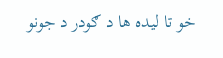خو تا ليده ها د ګودر د جونو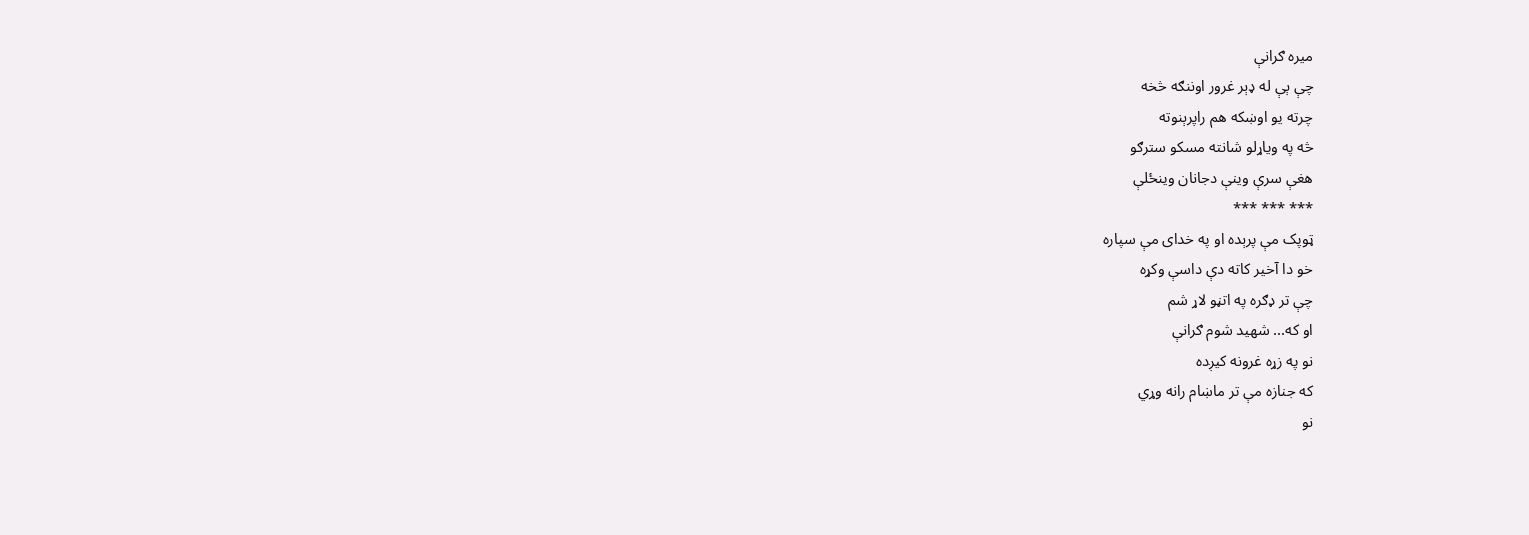ميره ګرانې
چې ېې له ډېر غرور اوننګه څخه
چرته يو اوښکه هم راپرېنوته
څه په وياړلو شانته مسکو سترګو
هغې سرې وينې دجانان وينځلې
*** *** ***
ټوپک مې پرېده او په خدای مې سپاره
خو دا آخير کاته دې داسې وکړه
چې تر ډګره په اتڼو لاړ شم
او که... شهيد شوم ګرانې
نو په زړه غرونه کيږده
که جنازه مې تر ماښام رانه وړي
نو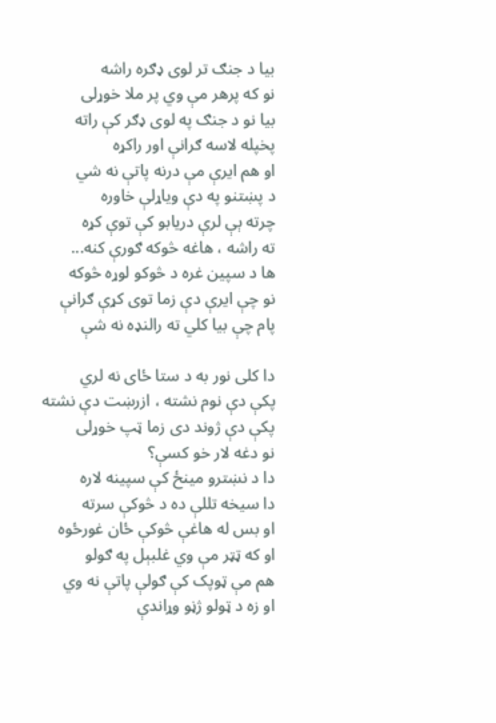بيا د جنګ تر لوی ډګره راشه
نو که پرهر مې وي پر ملا خوړلی
بيا نو د جنګ په لوی ډګر کې راته
پخپله لاسه ګرانې اور راکړه
او هم ايرې مې درنه پاتې نه شي
د پښتنو په دې وياړلې خاوره
چرته ېې لرې دريابو کې توې کړه
ته راشه ، هاغه څوکه ګورې کنه...
ها د سپين غره د څوکو لوړه څوکه
نو چې ايرې دې زما توی کړې ګرانې
پام چې بيا کلي ته رالنډه نه شې

دا کلی نور به د ستا ځای نه لري
پکې دې نوم نشته ، ازرښت دې نشته
پکې دې ژوند دی زما ټپ خوړلی
نو دغه لار خو کسې؟
دا د نښترو مينځ کې سپينه لاره
دا سيخه تللې ده د څوکې سرته
او بس له هاغې څوکې ځان غورځوه
او که ټټر مې وي غلبېل په ګولو
هم مې ټوپک کې ګولې پاتې نه وي
او زه د ټولو ژڼو وړاندې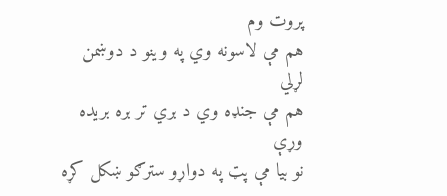پروت وم
هم مې لاسونه وي په وينو د دوښمن لړلي
هم مې جنډه وي د بري تر بره بريده وړې
نو بيا مې پټ په دواړو سترګو ښکل کړه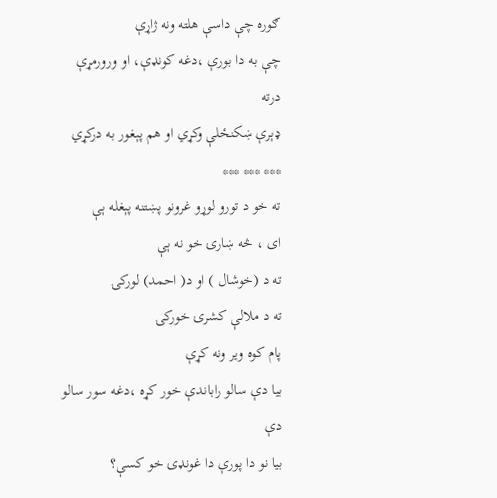ګوره چې داسې هلته ونه ژاړې
چې به دا بورې ،دغه کونډې، او ورورمړې درته
ډېرې ښکنځلې وکړي او هم پېغور به درکړي
*** *** ***
ته خو د تورو لوړو غرونو پښتنه پېغله ېې
ای ، څه ښارۍ خو نه ېې
ته د (خوشال ) او د( احمد) لورکۍ
ته د ملالې کشرۍ خورکۍ
پام کوه وير ونه کړې
بيا دې سالو راباندې خور کړه ،دغه سور سالو دې
بيا نو دا پورې دا غونډۍ خو کسې؟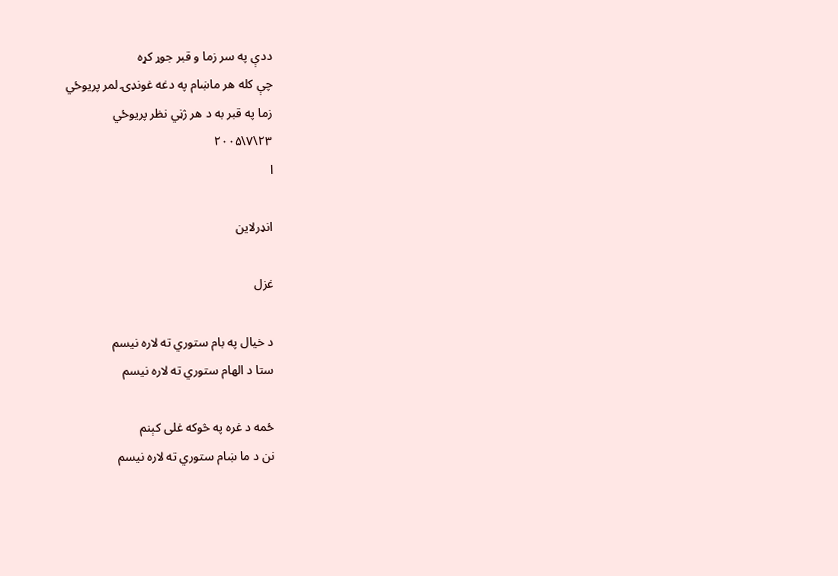ددې په سر زما و قبر جوړ کړه
چې کله هر ماښام په دغه غونډۍ لمر پريوځي
زما په قبر به د هر ژڼي نظر پريوځي
۲۳\۷\۲۰۰۵
ا

انډرلاين

غزل

د خیال په بام ستوري ته لاره نیسم
ستا د الهام ستوري ته لاره نیسم

ځمه د غره په څوکه غلی کېنم
نن د ما ښام ستوري ته لاره نیسم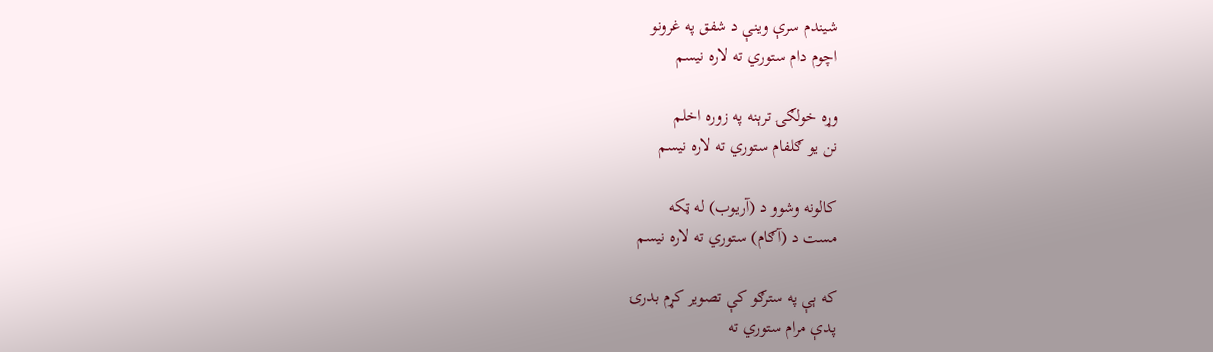شیندم سرې وینې د شفق په غرونو
اچوم دام ستوري ته لاره نیسم

وړه خولګۍ ترېنه په زوره اخلم
نن یو ګلفام ستوري ته لاره نیسم

کالونه وشوو د (آریوب) له ټکه
مست د (آګام) ستوري ته لاره نیسم

که ېې په سترګو کې تصویر کړم بدرۍ
پدې مرام ستوري ته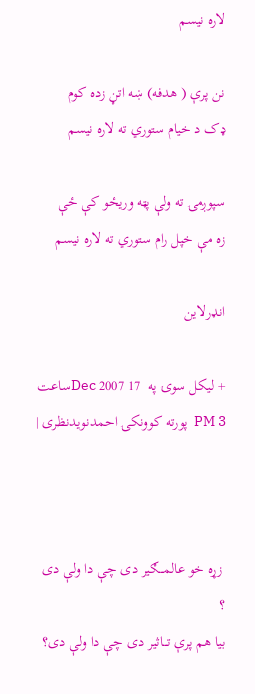لاره نیسم

نن پرې ( هدفه) ښه اتڼ زده کوم
ډک د خیام ستوري ته لاره نیسم

سپوږمۍ ته ولې پټه وریځو کې ځې
زه مې خپل رام ستوري ته لاره نیسم

انډرلاين

+ ليکل سوۍ په  17 Dec 2007ساعت 3 PM  پورته کوونکۍ احمدنویدنظری |



 زړه خو عالمـــګیر دی چې دا ولې دی ؟
بیا هم پرې تـــاثیر دی چې دا ولې دی؟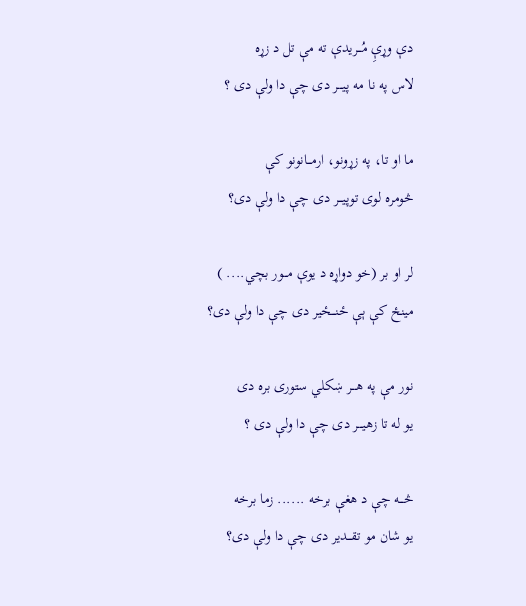دې وړېِ مُـــریدې ته مې تل د زړه
لاس په نا مه پیـــر دی چې دا ولې دی ؟

ما او تا، په زړونو، ارمـــانونو کې
څومره لوی توپیـــر دی چې دا ولې دی؟

لر او بر (خو دواړه د یوې مـــور بچي.... )
مینځ کې ېې ځنـــځیر دی چې دا ولې دی؟

نور مې په هـــر ښکلي ستوری بره دی
یو له تا زهیـــر دی چې دا ولې دی ؟

څـــه چې د هغې برخه ...... زما برخه
یو شان مو تقـــدیر دی چې دا ولې دی؟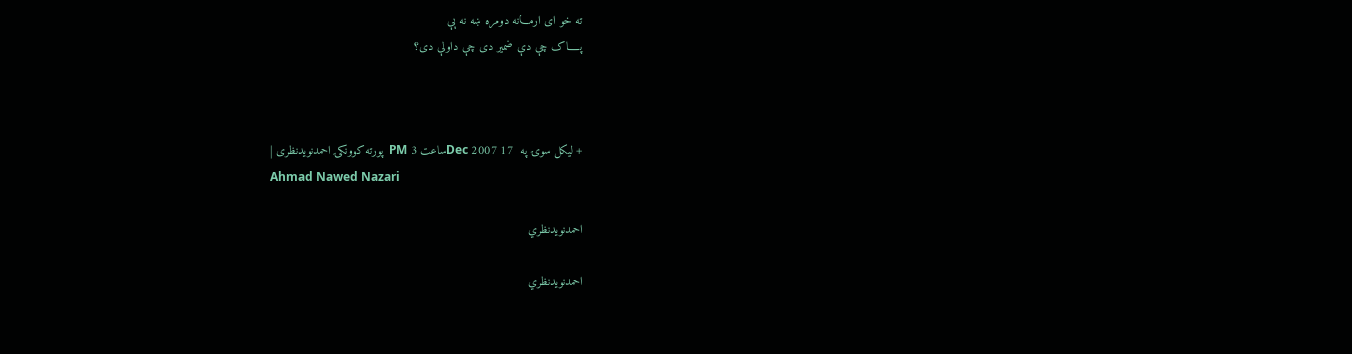ته خو ای ارمـــانه دومره ښه نه ېې
پـــــاک چې دې ضمیر دی چې داولې دی؟



+ ليکل سوۍ په  17 Dec 2007ساعت 3 PM  پورته کوونکۍ احمدنویدنظری |
Ahmad Nawed Nazari

احمدنويدنظري

احمدنويدنظري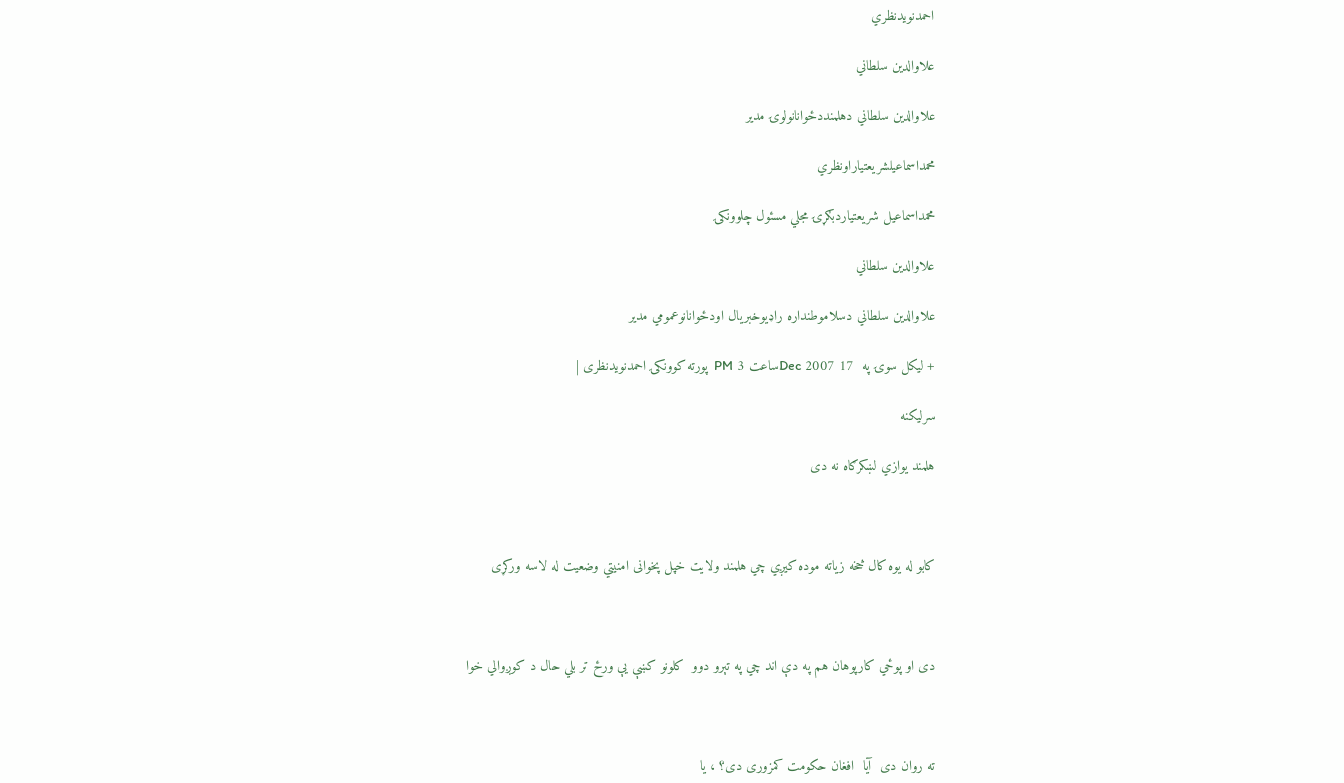احمدنويدنظري

علاوالدين سلطاني

علاوالدين سلطاني دهلمنددځوانانولوۍ مدير

محمداسماعيلشريعتياراونظري

محمداسماعيل شريعتياردبګړۍ مجلي مسئول چلوونکۍ

علاوالدين سلطاني

علاوالدين سلطاني دسلاموطنداره راډيوخبريال اودځوانانوعمومي مدير

+ ليکل سوۍ په  17 Dec 2007ساعت 3 PM  پورته کوونکۍ احمدنویدنظری |

سرليکنه

هلمند يوازي لښکرګاه نه دى



کابو له يوه کال څخه زياته موده کيږي چي هلمند ولايت خپل پخوانى امنيتي وضعيت له لاسه ورکړى



دى او پوځي کارپوهان هم په دې اند چي په تېرو دوو  کلونو کښې يې ورځ تر بلي حال د کوږوالي خوا



ته روان دى  آيا  افغان حکومت کمزورى دى؟ ، يا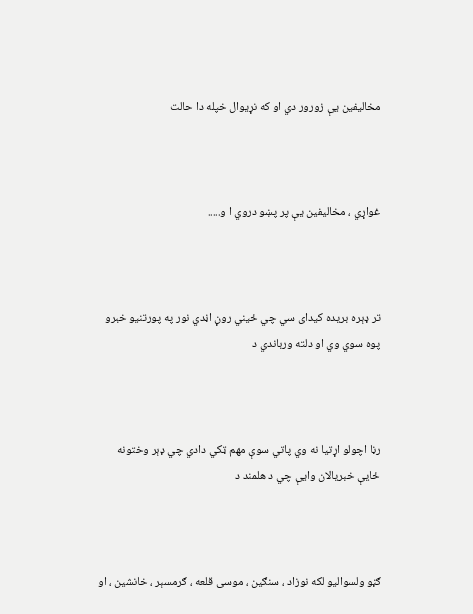مخاليفين يې زورور دي او که نړيوال خپله دا حالت



غواړي ، مخاليفين يې پر پښو دروي ا و.....



تر ډېره بريده کيداى سي چي ځيني روڼ اڼدي نور په پورتنيو خبرو پوه سوي وي او دلته ورباندي د



رڼا اچولو اړتيا نه وي پاتي سوې مهم ټکي دادي چي ډېر وختونه ځايې خبريالان وايې چي د هلمند د



ګڼو ولسواليو لکه نوزاد ، سنګين ، موسى قلعه ، ګرمسېر ، خانشين ، او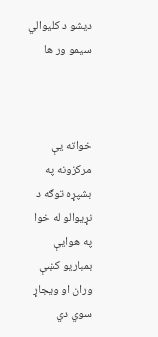ديشو د کليوالي سيمو ور ها



خواته يې مرکزونه په بشپړه توګه د نړيوالو له خوا په هوايې بمباريو کښې وران او ويجاړ سوي دي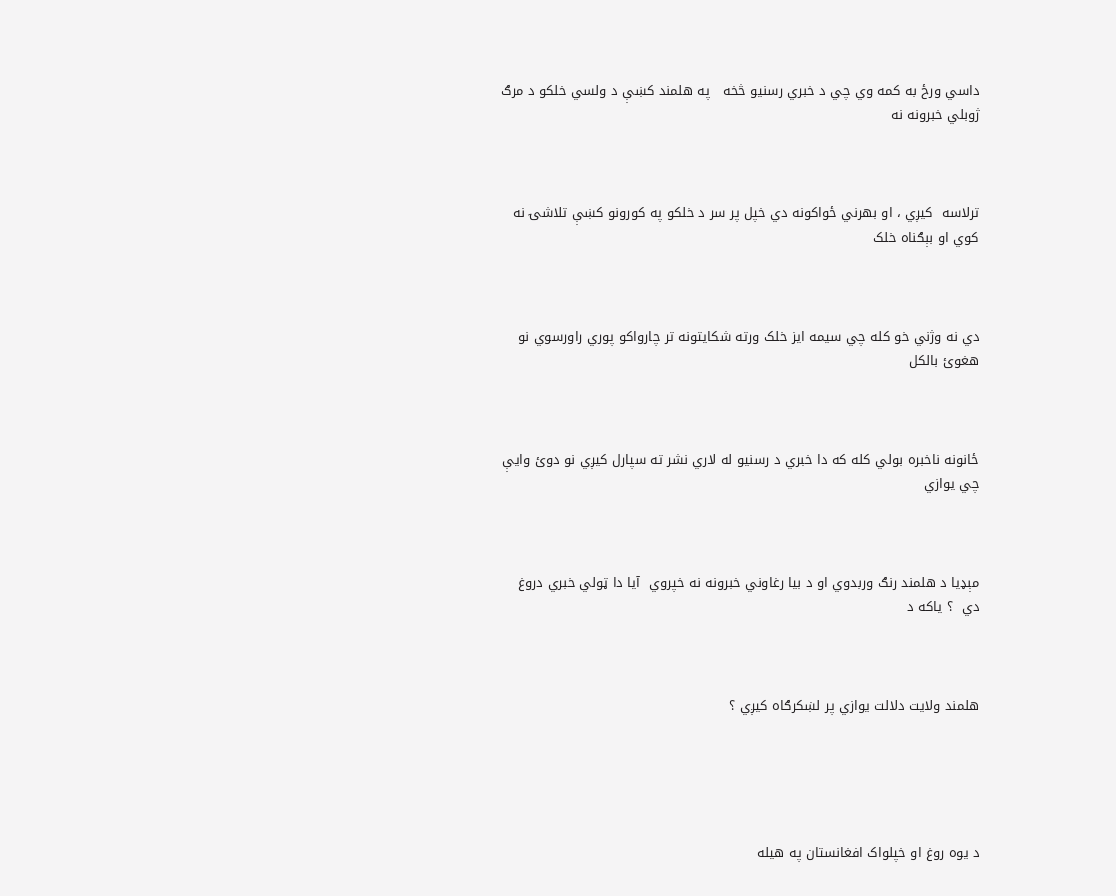داسي ورځ به کمه وي چي د خبري رسنيو څخه   په هلمند کښې د ولسي خلکو د مرګ ژوبلي خبرونه نه



ترلاسه  کيږي ، او بهرني ځواکونه دي خپل پر سر د خلکو په کورونو کښې تلاشۍ نه کوي او بېګناه خلک



دي نه وژني خو کله چي سيمه ايز خلک ورته شکايتونه تر چارواکو پوري راورسوي نو هغوئ بالکل



ځانونه ناخبره بولي کله که دا خبري د رسنيو له لاري نشر ته سپارل کيږي نو دوئ وايې چي يوازي



مېډيا د هلمند رنګ وربدوي او د بيا رغاوني خبرونه نه خپروي  آيا دا ټولي خبري دروغ دي  ؟ ياکه د



هلمند ولايت دلالت يوازي پر لښکرګاه کيږي ؟





د يوه روغ او خپلواک افغانستان په هيله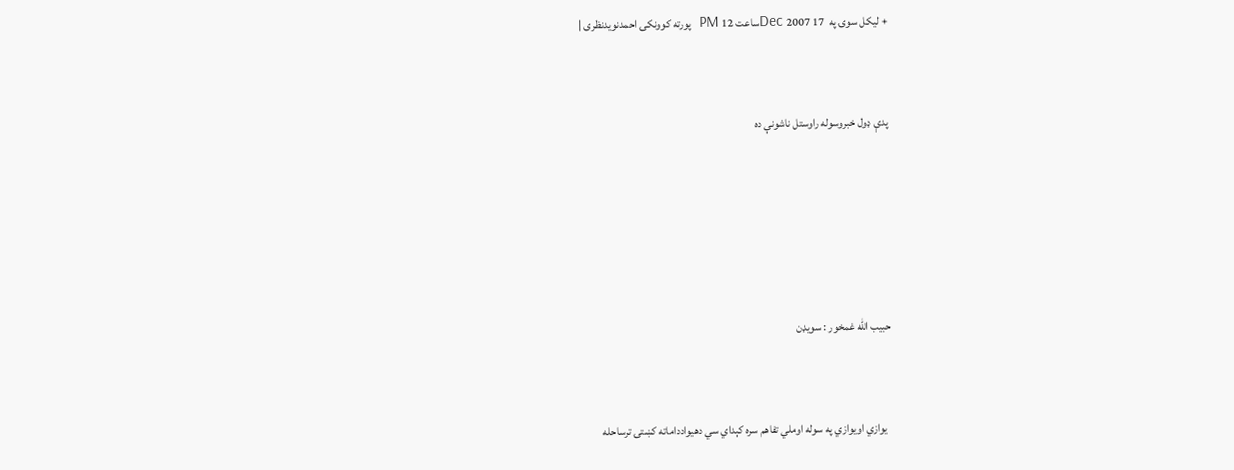+ ليکل سوۍ په  17 Dec 2007ساعت 12 PM  پورته کوونکۍ احمدنویدنظری |



پدې ډول خبروسوله راوستل ناشونې ده







حبيب الله غمخور : سويډن



  يوازي اويوازي په سوله اوملي تفاهم سره کېداي سي دهيوادداماته کښتۍ ترساحله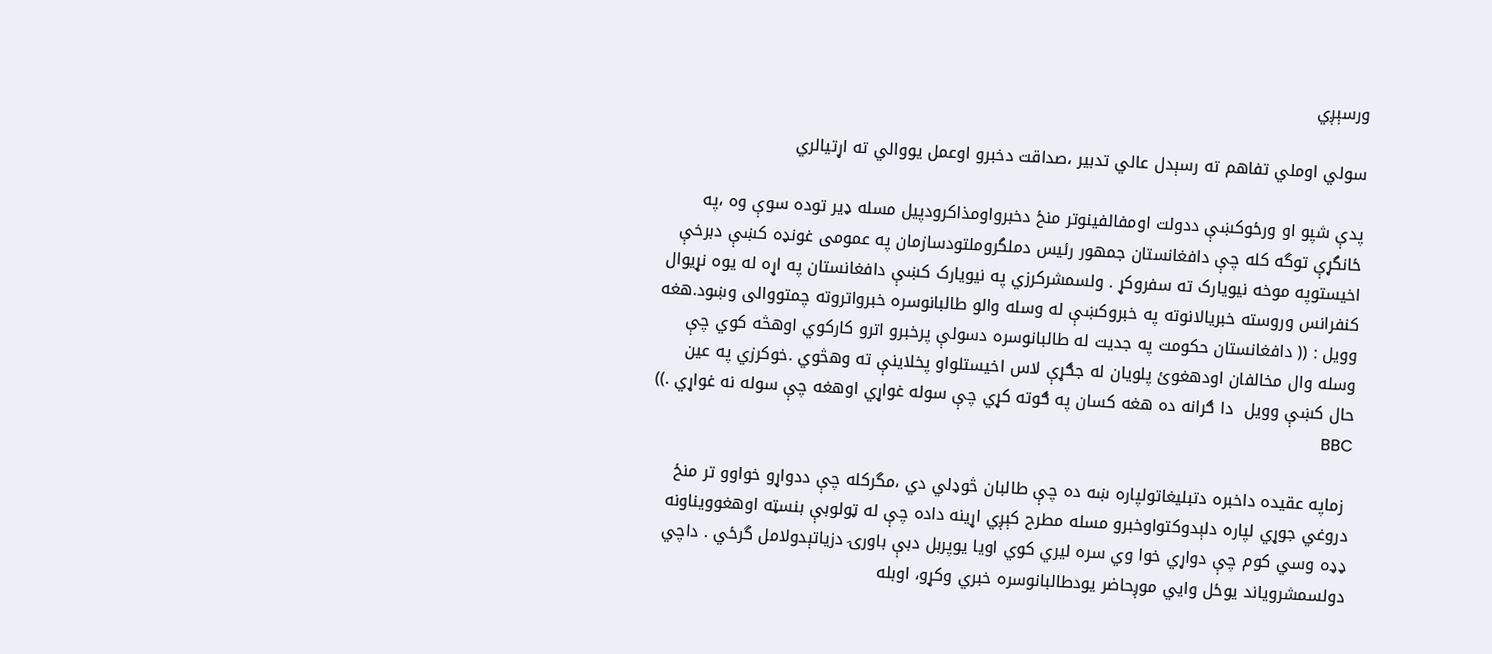ورسېږي

سولي اوملي تفاهم ته رسېدل عالي تدبير ،صداقت دخبرو اوعمل يووالي ته اړتيالري

پدې شپو او ورځوکښې ددولت اومفالفينوتر منځ دخبرواومذاکرودپيل مسله ډير توده سوې وه ،په ځانگړې توگه کله چې دافغانستان جمهور رئيس دملگروملتودسازمان په عمومی غونډه کښې دبرخې اخيستوپه موخه نيويارک ته سفروکړ . ولسمشرکرزي په نيويارک کښې دافغانستان په اړه له يوه نړيوال کنفرانس وروسته خبريالانوته په خبروکښې له وسله والو طالبانوسره خبرواتروته چمتووالی وښود.هغه وويل : (( دافغانستان حکومت په جديت له طالبانوسره دسولې پرخبرو اترو کارکوي اوهڅه کوي چې وسله وال مخالفان اودهغوئ پلويان له جګړې لاس اخيستلواو پخلاينې ته وهڅوي .خوکرزي په عين حال کښې وويل  دا ګرانه ده هغه کسان په ګوته کړي چې سوله غواړي اوهغه چې سوله نه غواړي .))  BBC

 زماپه عقيده داخبره دتبليغاتولپاره ښه ده چې طالبان څوډلي دي ،مگرکله چې ددواړو خواوو تر منځ دروغي جوړي لپاره دلېدوکتواوخبرو مسله مطرح کېږي اړينه داده چې له ټولوبې بنسټه اوهغوويناونه ډډه وسي کوم چې دواړي خوا وي سره ليري کوي اويا يوپربل دبې باورۍ دزياتېدولامل گرځي . داچي دولسمشروياند يوځل وايي موږحاضر يودطالبانوسره خبري وکړو، اوبله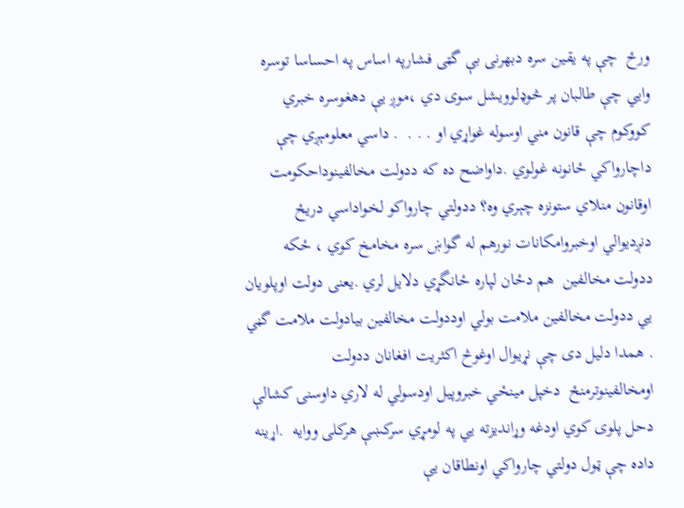ورځ  چې په يقين سره دبهرنی بې گټی فشارپه اساس په احساسا توسره وايي چې طالبان پر څوډلوويشل سوی دي ،موږ يې دهغوسره خبري کووکوم چې قانون مني اوسوله غواړي او . . .  . داسي معلومېږي چې داچارواکي ځانونه غولوي .داواضح ده که ددولت مخالفينوداحکومت اوقانون منلاي ستونزه چېري وه؟ ددولتي چارواکو لخواداسي دريځ دنږديوالي اوخبروامکانات نورهم له گواښ سره مخامخ کوي ، ځکه ددولت مخالفين  هم دځان لپاره ځانگړي دلايل لري .يعنی دولت اوپلويان يي ددولت مخالفين ملامت بولي اوددولت مخالفين بيادولت ملامت گڼي . همدا دليل دی چې نړيوال اوغوڅ اکثريت افغانان ددولت اومخالفينوترمنځ  دخپل مينځي خبروپيل اودسولي له لاري داوسنۍ کشالې دحل پلوی کوي اودغه وړانديزته يي په لومړي سرکښې هرکلى ووايه  .اړينه داده چې ټول دولتي چارواکي اونطاقان يې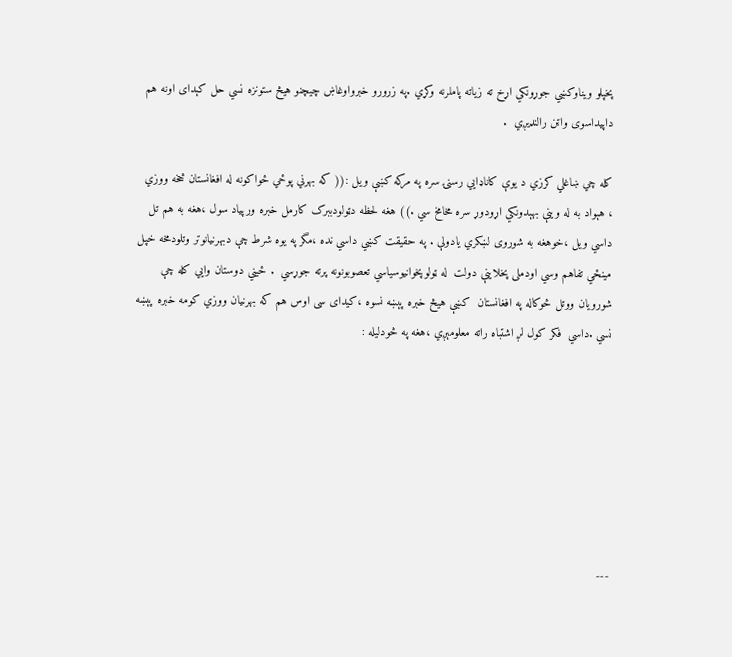پخپلو ويناوکښي جوړونکي اړخ ته زياته پاملرنه وکړي .په زرورو خبرواوغاښ چيچنو هيڅ ستونزه نسي حل کېداى اونه هم داپيداسوی واټن رالنډيږي  .

کله چي ښاغلي کرزي د یوې کاناډايي رسنۍ سره په مرکه کښې ویل :(( که بهرني پوځي ځواکونه له افغانستان څخه ووزي ، هېواد به له وینې بهېدونکي اړودوړ سره مخامخ سي .)) هغه لحظه دټولودببرک کارمل خبره ورپياد سول ،هغه به هم تل داسي ويل ،خوهغه به شوروی لښکري يادولې . په حقيقت کښي داسي نده ،مگر په يوه شرط چې دبهرنيانوتر وتلودمخه خپل مينځي تفاهم وسي اودملی پخلاينې دولت  له ټولوپخوانيوسياسي تعصوبونونه پرته جوړسي  . ځيني دوستان وايي کله چې شورويان ووتل څوکاله په افغانستان  کښې هيڅ خبره پېښه نسوه ،کيداى سی اوس هم که بهرنيان ووزي کومه خبره پېښه نسي .داسي  فکر کول لږ اشتباه راته معلومېږي ،هغه په څودليله :







---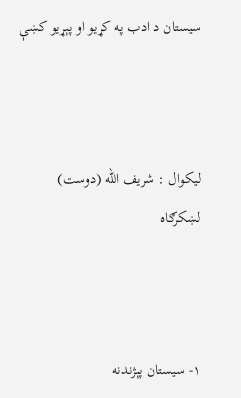سيستان د ادب په کړيو او پېړيو کښې



ليکوال : شريف الله (دوست) لښکرګاه



١- سيستان پېژندنه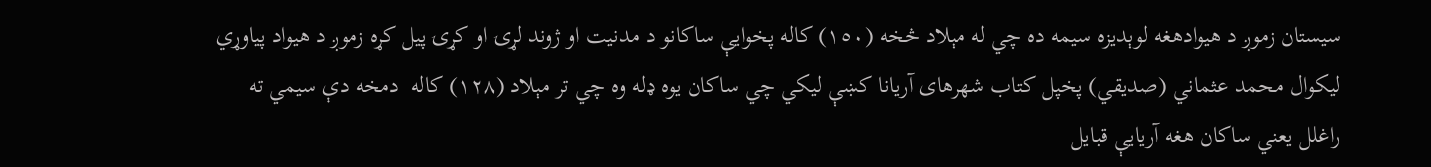سيستان زموږ د هيوادهغه لوېديزه سيمه ده چي له مېلاد څخه (١٥٠) کاله پخوايې ساکانو د مدنيت او ژوند لړۍ او کړۍ پيل کړه زموږ د هيواد پياوړي ليکوال محمد عثماني (صديقي) پخپل کتاب شهرهاى آريانا کښې ليکي چي ساکان يوه ډله وه چي تر مېلاد (١٢٨) کاله  دمخه دې سيمي ته راغلل يعني ساکان هغه آريايې قبايل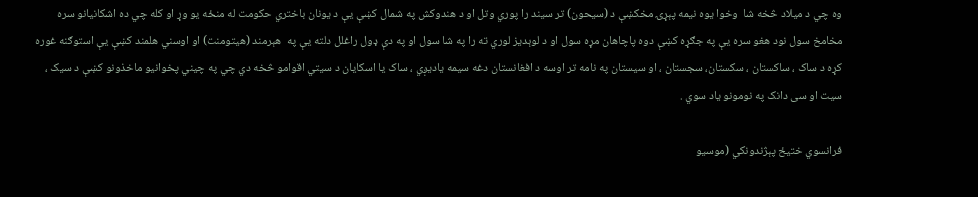وه چي د ميلاد څخه شا  وخوا يوه نيمه پېړۍ مخکښې د (سيحون) تر سيند را پوري وتل او د هندوکش په شمال کښې يې د يونان باختري حکومت له منځه يو وړ او کله چي ده اشکانيانو سره مخامخ سول نود هغو سره يې په جګړه کښې دوه پاچاهان مړه سول او د لوېديز لوري ته را په شا سول او په دې ډول راغلل دلته يې په  هېرمند (هيتومنت) او اوسني هلمند کښې يې استوګنه غوره کړه د ساک ، ساکستان ، سکستان، سجستان ، او سيستان په نامه تر اوسه د افغانستان دغه سيمه ياديږي ، ساک يا اسکايان د سيتي اقوامو څخه دي چي په چيني پخوانيو ماخذونو کښې د سيک ، سيت او سى دانک په نومونو ياد سوي .

فرانسوي ختيځ پېژندونکي (موسيو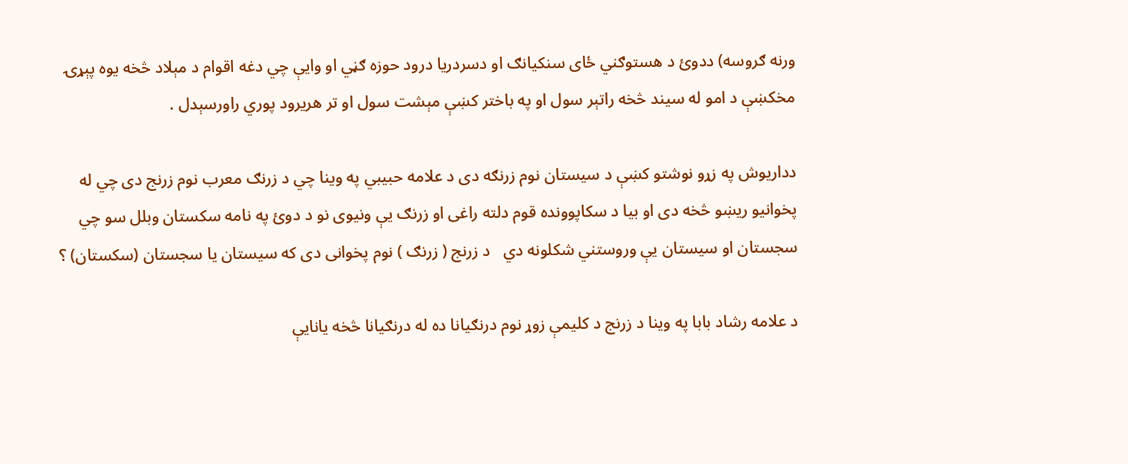ورنه ګروسه) ددوئ د هستوګني ځاى سنکيانګ او دسردريا درود حوزه ګڼي او وايې چي دغه اقوام د مېلاد څخه يوه پېړۍ مخکښې د امو له سيند څخه راتېر سول او په باختر کښې مېشت سول او تر هريرود پوري راورسېدل .

دداريوش په زړو نوشتو کښې د سيستان نوم زرنګه دى د علامه حبيبي په وينا چي د زرنګ معرب نوم زرنج دى چي له پخوانيو ريښو څخه دى او بيا د سکاپوونده قوم دلته راغى او زرنګ يې ونيوى نو د دوئ په نامه سکستان وبلل سو چي سجستان او سيستان يې وروستني شکلونه دي   د زرنج ( زرنګ ) نوم پخوانى دى که سيستان يا سجستان (سکستان) ؟

د علامه رشاد بابا په وينا د زرنج د کليمې زوړ نوم درنګيانا ده له درنګيانا څخه يانايې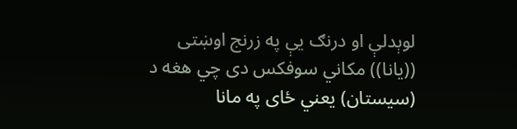لوېدلې او درنګ يې په زرنج اوښتى ((يانا)) مکاني سوفکس دى چي هغه د (سيستان) يعني ځاى په مانا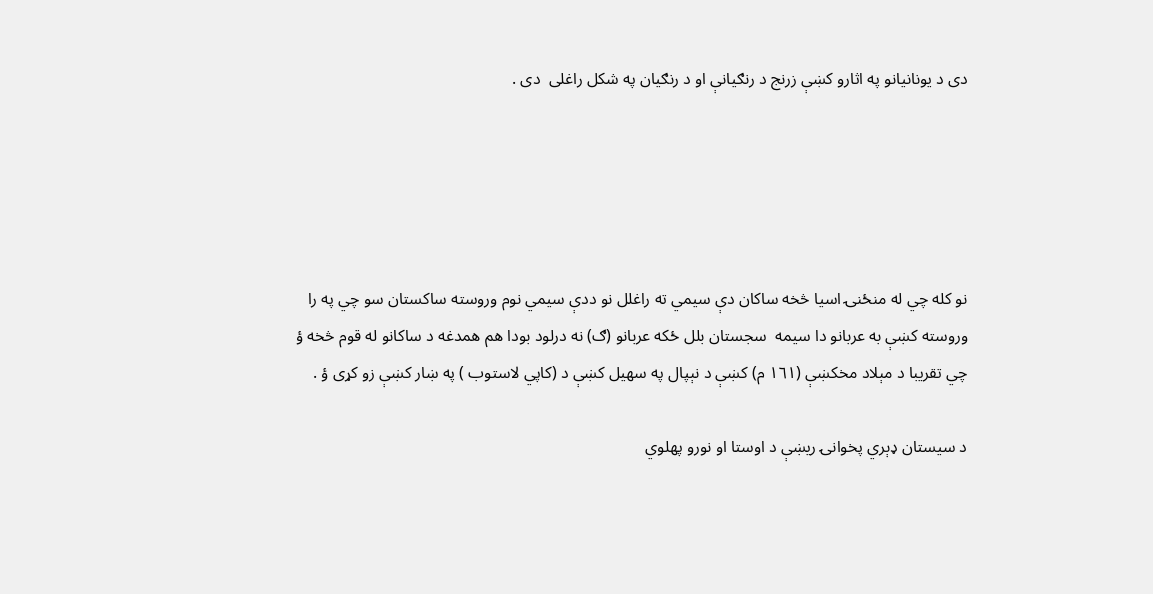دى د يونانيانو په اثارو کښې زرنج د رنګيانې او د رنګيان په شکل راغلى  دى .





نو کله چي له منځنۍ اسيا څخه ساکان دې سيمي ته راغلل نو ددې سيمي نوم وروسته ساکستان سو چي په را وروسته کښې به عربانو دا سيمه  سجستان بلل ځکه عربانو (ګ) نه درلود بودا هم همدغه د ساکانو له قوم څخه ؤ چي تقريبا د مېلاد مخکښې (١٦١ م) کښې د نېپال په سهيل کښې د (کاپي لاستوب ) په ښار کښې زو کړى ؤ .

د سيستان ډېري پخوانۍ ريښې د اوستا او نورو پهلوي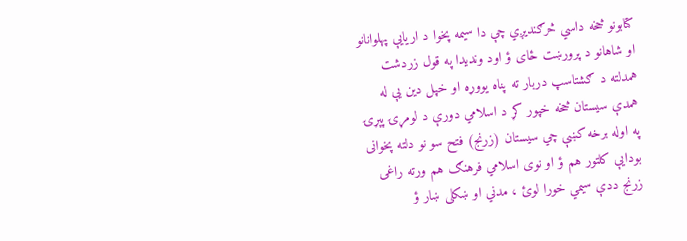کتابونو څخه داسي څرګنديږي چې دا سيمه پخوا د اريايې پهلوانانو او شاهانو د پرورښت ځاى ؤ اود ونديدا په قول زردشت همدلته د ګشتاسپ دربار ته پناه يووړه او خپل دين يې له همدې سيستان څخه خپور کړ د اسلامي دورې د لومړۍ پېړۍ په اوله برخه کښې چي سيستان (زرنج) فتح سو نو دلته پخوانى بودايې کلتور هم ؤ او نوى اسلامي فرهنګ هم ورته راغى زرنج ددې سيمي خورا لوئ ، مدني او ښکلى ښار ؤ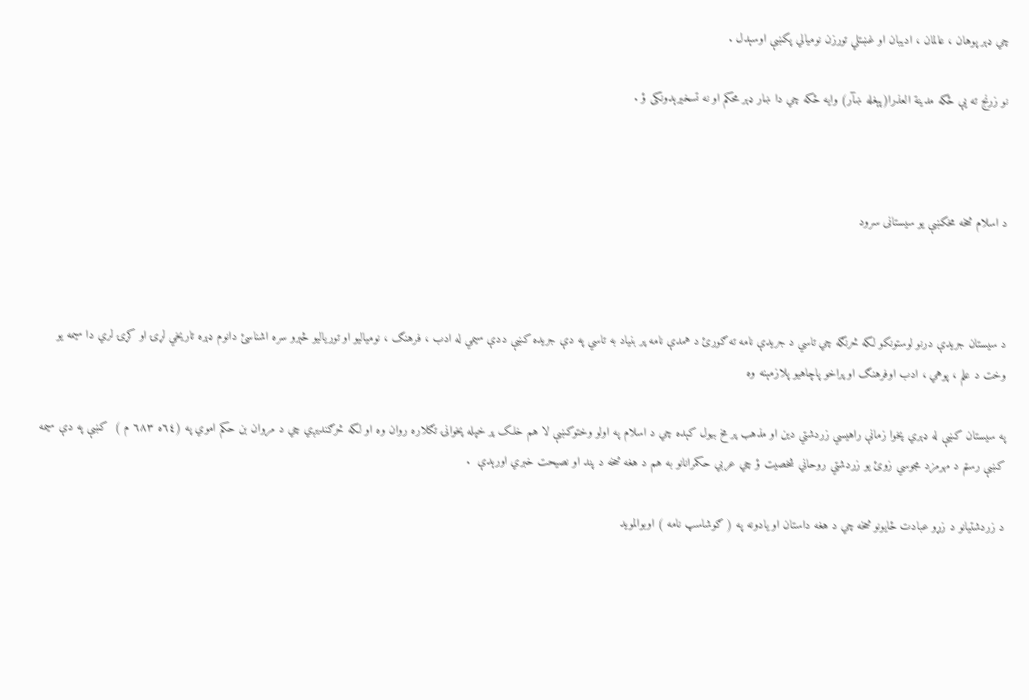چي ډېر پوهان ، عالمان ، اديبان او غښتلي تورزن نوميالي پکښې اوسېدل .

نو زرنج ته يې ځکه مدينة العذرا(پېغله ښآر) وايه ځکه چي دا ښار ډېر محکم او نه تسخيرېدونکى ؤ .



د اسلام څخه مخکښې يو سيستانى سرود



د سيستان جريدې درنو لوستونکو لکه څرنګه چي تاسي د جريدې نامه ته ګورئ د همدې نامه پر بنياد به تاسي په دې جريده کښې ددې سيمي له ادب ، فرهنګ ، نومياليو او تورياليو څېرو سره اشناسئ دانوم ډېره تاريخي لړۍ او کړۍ لري دا سيمه يو وخت د علم ، پوهي ، ادب اوفرهنګ او پراخو پاچاهيو پلازمېنه وه

په سيستان کښې له ډېري پخوا زمانې راهيسي زردشتي دين او مذهب پر مخ بيول کېده چي د اسلام په اولو وختوکښې لا هم خلک پر خپله پخوانۍ تګلاره روان وه او لکه څرګنديږي چي د مروان بن حکم اموي په (٦٤ه ٦٨٣ م )  کښې په دې سيمه کښې رستم د مهرمزد مجوسي زوئ يو زردشتي روحاني شخصيت ؤ چي عربي حکمرانانو به هم د هغه څخه د پند او نصيحت خبري اورېدې  .

د زردشتيانو د زړو عبادت ځايونو څخه چي د هغه داستان او يادونه په ( ګوشاسپ نامه ) اوبوالمويد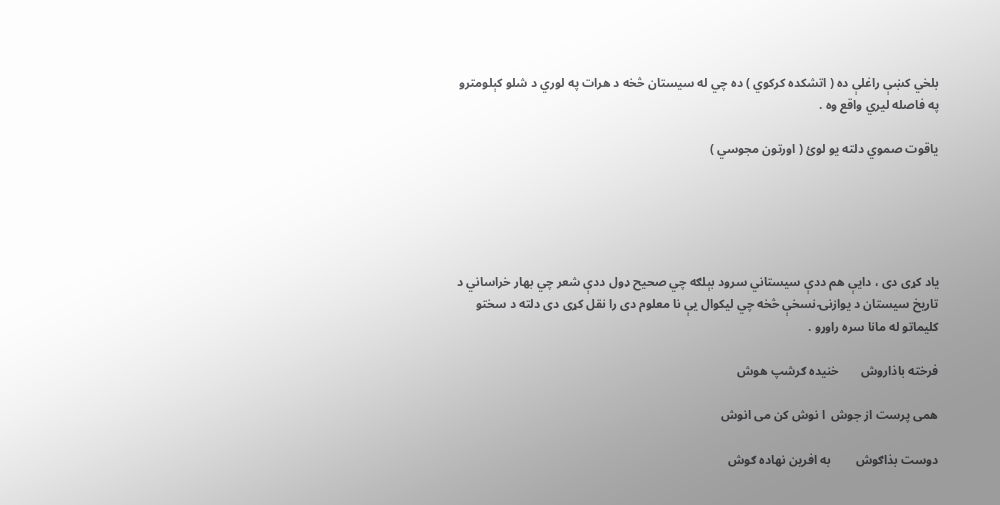بلخي کښې راغلې ده ( اتشکده کرکوي ) ده چي له سيستان څخه د هرات په لوري د شلو کېلومترو په فاصله ليري واقع وه .

ياقوت صموي دلته يو لوئ ( اورتون مجوسي )





ياد کړى دى ، دايې هم ددې سيستاني سرود بېلګه چي صحيح ډول ددې شعر چي بهار خراساني د تاريخ سيستان د يوازنۍ نسخې څخه چي ليکوال يې نا معلوم دى را نقل کړى دى دلته د سختو کليماتو له مانا سره راوړو .

فرخته باذاروش       خنيده ګرشپ هوش

همى پرست از جوش  ا نوش کن مى انوش

دوست بذاګوش        به افرين نهاده ګوش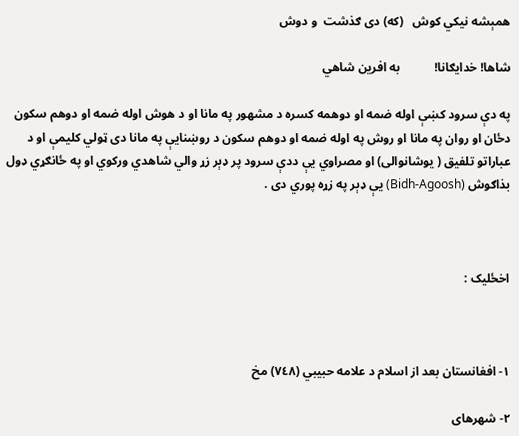همېشه نيکي کوش   (که) دى ګذشت  و دوش

شاها! خدايګانا!           به افرين شاهي

په دې سرود کښې اوله ضمه او دوهمه کسره د مشهور په مانا او د هوش اوله ضمه او دوهم سکون دځان او روان په مانا او روش په اوله ضمه او دوهم سکون د روښنايې په مانا دى ټولي کليمې او د عباراتو تلفيق ( يوشانوالى) او مصراوي يې ددې سرود پر ډېر زړ والي شاهدي ورکوي او په ځانګړي ډول بذاګوش (Bidh-Agoosh) يې ډېر په زړه پوري دى .



اخځليک :



١- افغانستان بعد از اسلام د علامه حبيبي (٧٤٨) مخ

٢- شهرهاى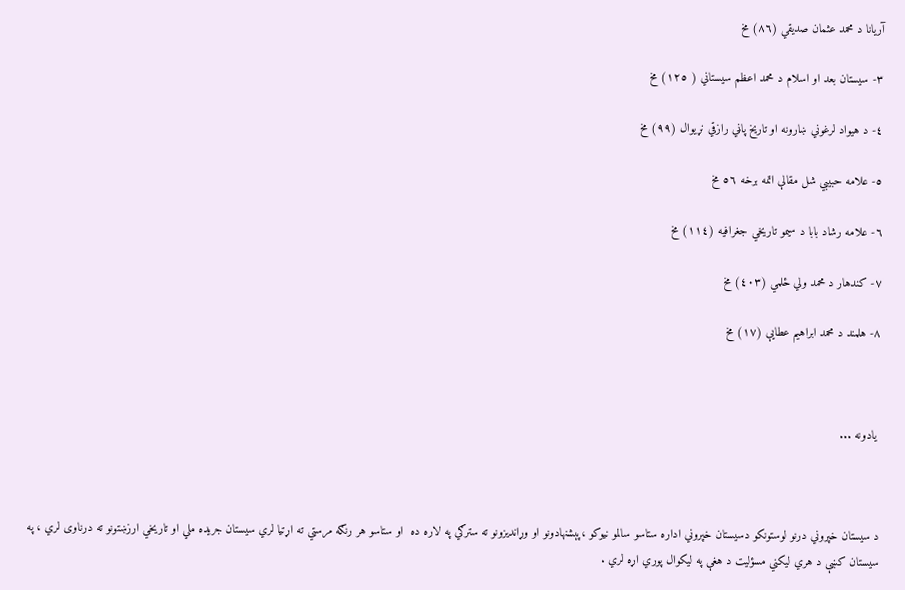آريانا د محمد عثمان صديقي (٨٦) مخ

٣- سيستان بعد او اسلام د محمد اعظم سيستاني ( ١٢٥) مخ

٤- د هيواد لرغوني ښارونه او تاريخ پاڼي رازقي نړيوال (٩٩) مخ

٥- علامه حبيبي شل مقالې اتمه برخه ٥٦ مخ

٦- علامه رشاد بابا د سيمو تاريخي جغرافيه (١١٤) مخ

٧- کندهار د محمد ولي ځلمي (٤٠٣) مخ

٨- هلمند د محمد ابراهيم عطايې (١٧) مخ



 يادونه ...



د سيستان خپروني درنو لوستونکو دسيستان خپروني اداره ستاسو سالمو نيوکو ،پېشنهادونو او وړانديزونو ته سترګي په لاره ده  او ستاسو هر رنګه مرستي ته اړتيا لري سيستان جريده ملي او تاريخي ارزښتونو ته درناوى لري ، په سيستان کښې د هري ليکني مسؤليت د هغې په ليکوال پوري اړه لري .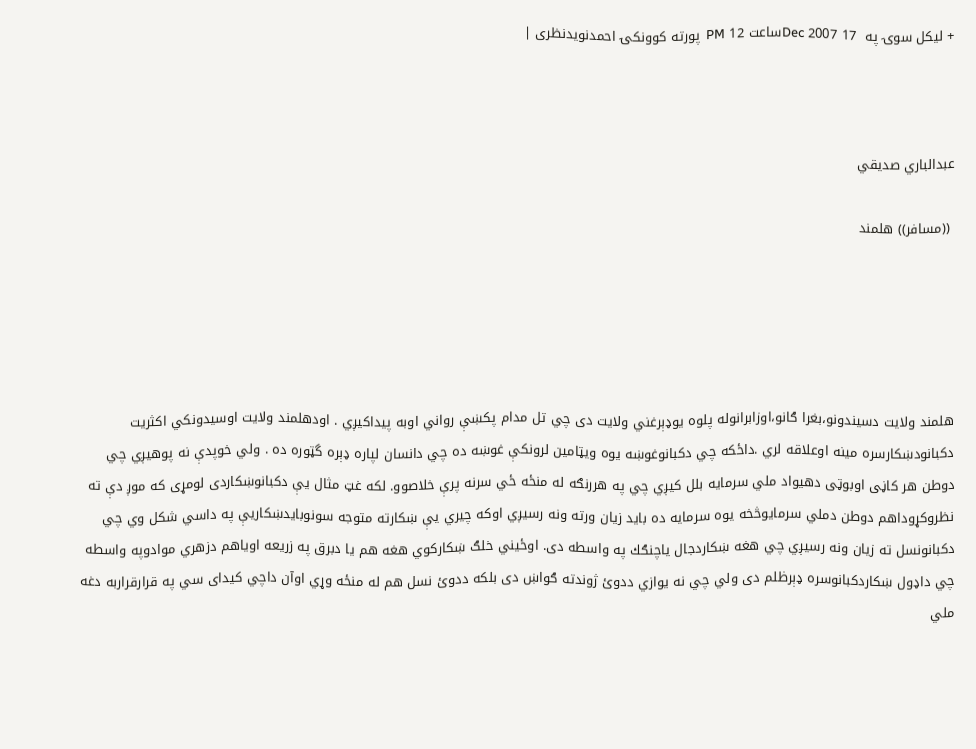+ ليکل سوۍ په  17 Dec 2007ساعت 12 PM  پورته کوونکۍ احمدنویدنظری |



عبدالباري صديقي

 ((مسافر)) هلمند





هلمند ولايت دسيندونو،بغرا ګانو،اوزابرانوله پلوه يوډېرغني ولايت دى چي تل مدام پكښې رواني اوبه پيداكيږي . اودهلمند ولايت اوسيدونكي اكثريت دكبانودښكارسره مينه اوعلاقه لري .داځكه چي دكبانوغوښه يوه ويټامين لرونكې غوښه ده چي دانسان لپاره ډېره گټوره ده . ولي خوپدې نه پوهيږي چي دوطن هر كاڼى اوبوټى دهيواد ملي سرمايه بلل كيږي چي په هررنګه له منځه ځي سرنه پرې خلاصوو. لكه غټ مثال يې دكبانوښكاردى لومړى كه موږ دې ته نظروكړوداهم دوطن دملي سرمايوڅخه يوه سرمايه ده بايد زيان ورته ونه رسيږي اوكه چيري يې ښكارته متوجه سونوبايدښكاريې په داسي شكل وي چي دكبانونسل ته زيان ونه رسيږي چي هغه ښكاردجال ياچنګك په واسطه دى. اوځيني خلګ ښكاركوي هغه هم يا دبرق په زريعه اوياهم دزهري موادوپه واسطه چي داډول ښكاردكبانوسره ډېرظلم دى ولي چي نه يوازي ددوئ ژوندته ګواښ دى بلكه ددوئ نسل هم له منځه وړي اوآن داچي كيداى سي په قرارقراربه دغه ملي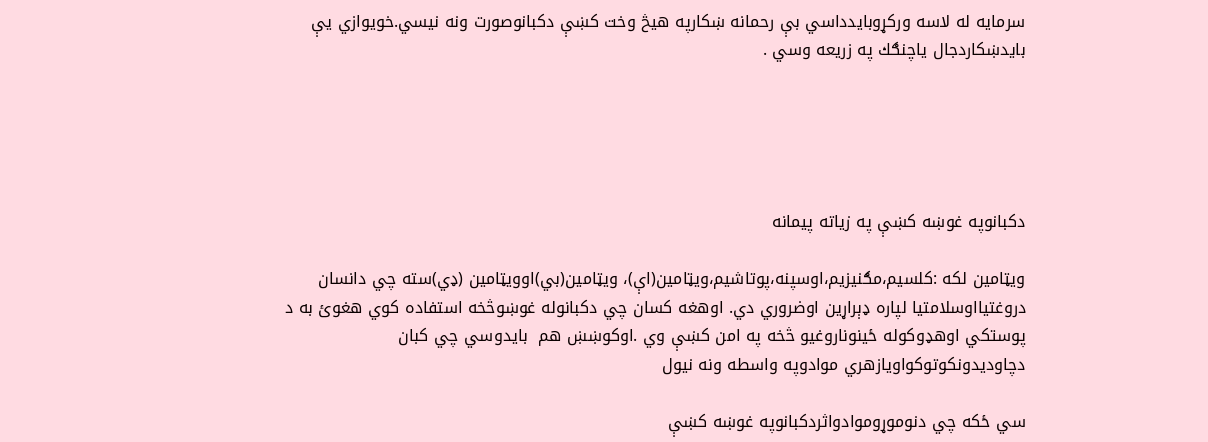سرمايه له لاسه وركړوبايدداسي بې رحمانه ښكارپه هيڅ وخت كښې دكبانوصورت ونه نيسي.خويوازي يې بايدښكاردجال ياچنګك په زريعه وسي .





دكبانوپه غوښه كښې په زياته پيمانه

ويټامين لكه :كلسيم،مګنيزيم،اوسپنه،پوتاشيم،ويټامين(اې)، ويټامين(بي)اوويټامين (ډي)سته چي دانسان دروغتيااوسلامتيا لپاره ډېراړين اوضروري دي. اوهغه كسان چي دكبانوله غوښوڅخه استفاده كوي هغوئ به د پوستكي اوهډوكوله ځينوناروغيو څخه په امن كښې وي .اوكوښښ هم  بايدوسي چي كبان دچاوديدونكوتوكواويازهري موادوپه واسطه ونه نيول

سي ځكه چي دنوموړوموادواثردكبانوپه غوښه كښې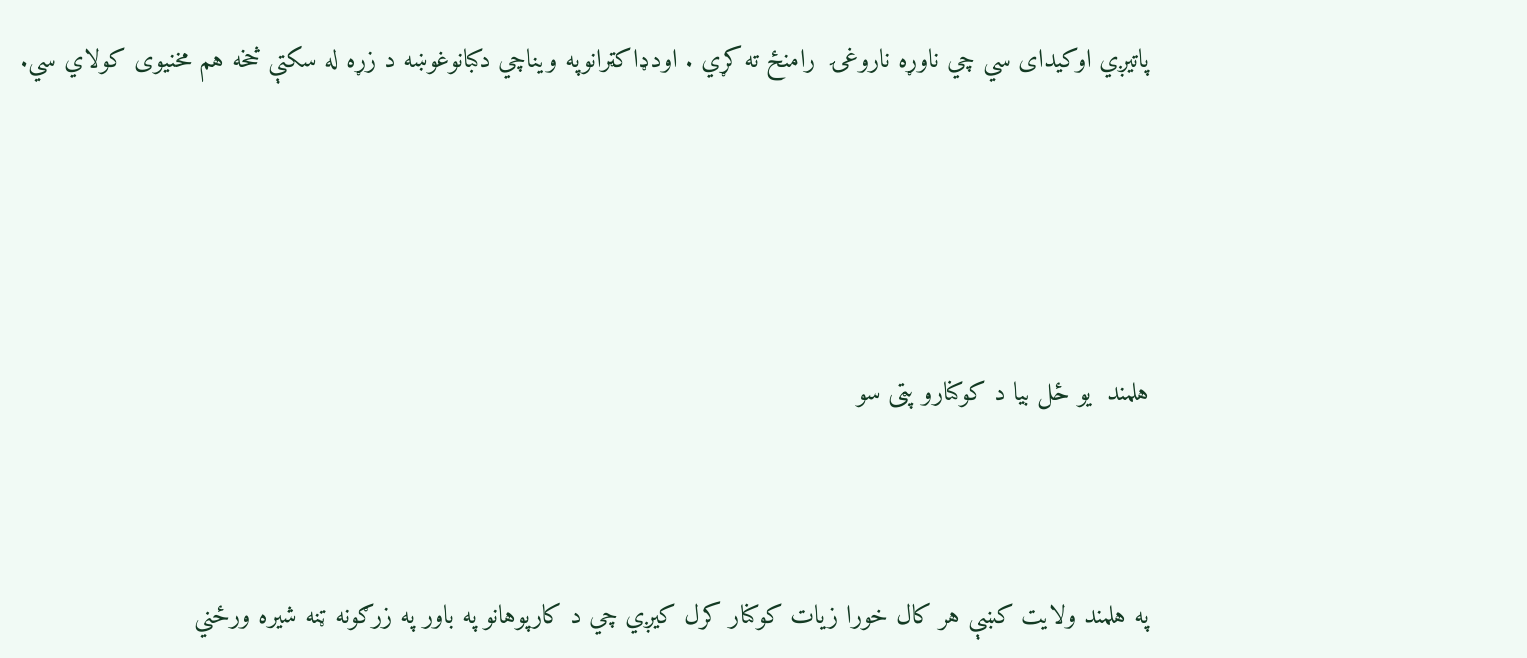پاتيږي اوكيداى سي چي ناوړه ناروغۍ  رامنځ ته كړي . اودډاكټرانوپه ويناچي دكبانوغوښه د زړه له سكتې څخه هم مخنيوى كولاي سي.





هلمند  يو ځل بيا د کوکنارو پټى سو



په هلمند ولايت کښې هر کال خورا زيات کوکنار کرل کيږي چي د کارپوهانو په باور په زرګونه ټنه شيره ورځني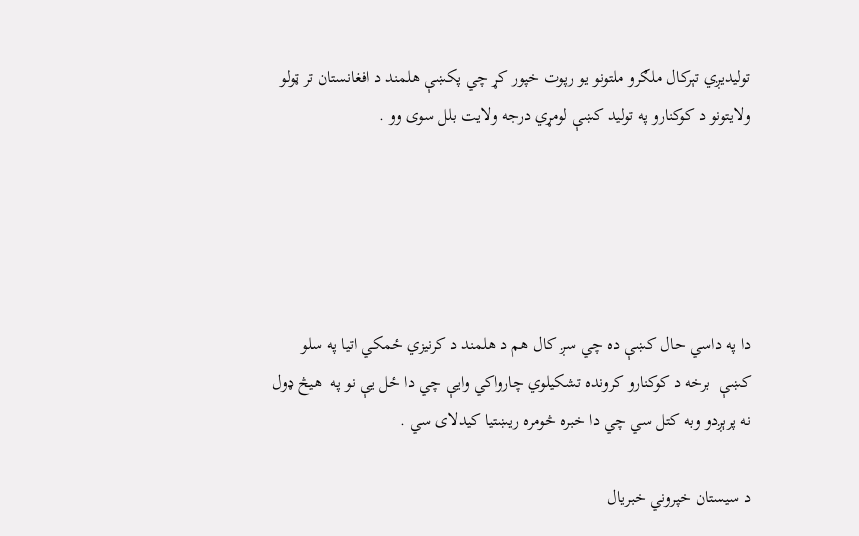توليديږي تېرکال ملګرو ملتونو يو رپوت خپور کړ چي پکښې هلمند د افغانستان تر ټولو ولايتونو د کوکنارو په توليد کښې لومړي درجه ولايت بلل سوى وو .





دا په داسي حال کښې ده چي سږ کال هم د هلمند د کرنيزي ځمکي اتيا په سلو کښې  برخه د کوکنارو کرونده تشکيلوي چارواکي وايې چي دا ځل يې نو په  هيڅ ډول  نه پرېږدو وبه کتل سي چي دا خبره څومره ريښتيا کيدلاى سي .

د سيستان خپروني خبريال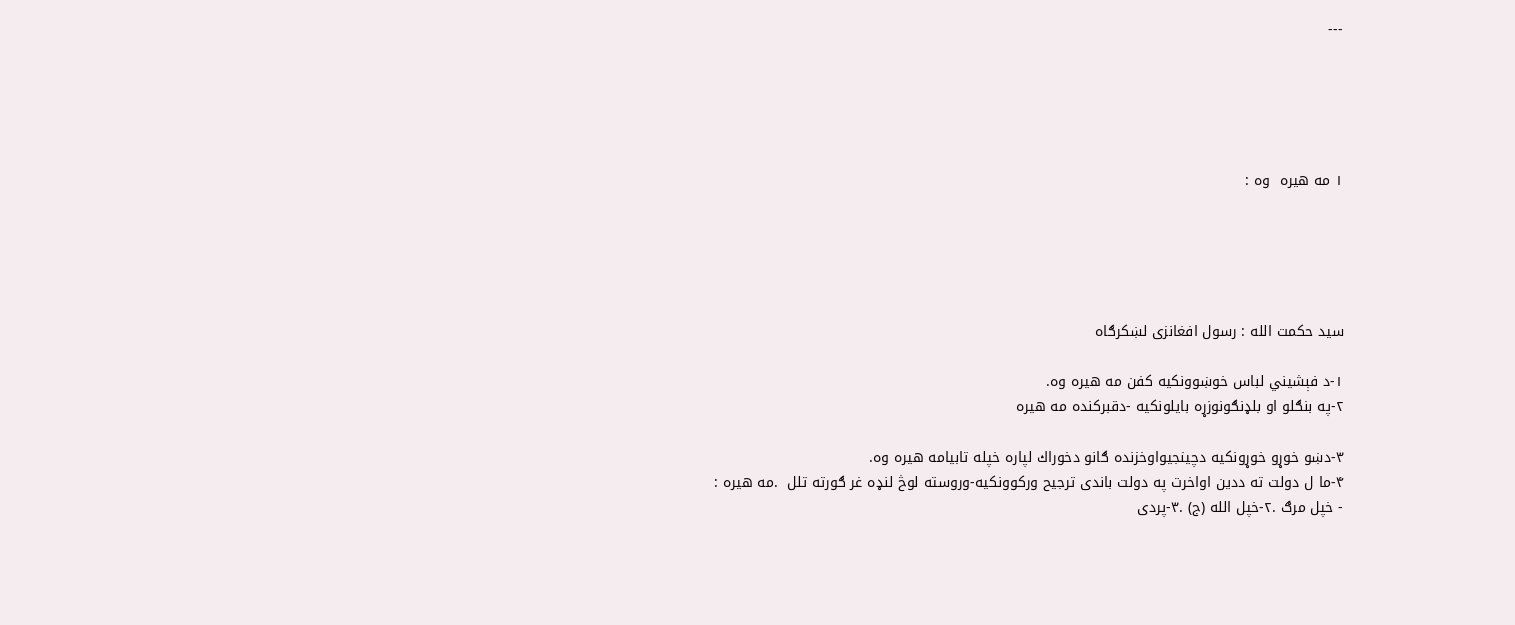---





۱ مه هيره  وه :





سيد حكمت الله : رسول افغانزى لښكرګاه

۱-د فېشيني لباس خوښوونكيه كفن مه هيره وه.
۲-په بنګلو او بلډنګونوزړه بايلونكيه -دقبركنده مه هيره

۳-دښو خوړو خوړونكيه دچينجيواوخزنده ګانو دخوراك لپاره خپله تابيامه هيره وه.
۴-ما ل دولت ته ددين اواخرت په دولت باندى ترجيح وركوونكيه-وروسته لوڅ لنډه غر ګورته تلل  .مه هيره :
- خپل مرګ .۲-خپل الله (ج) .۳-پردى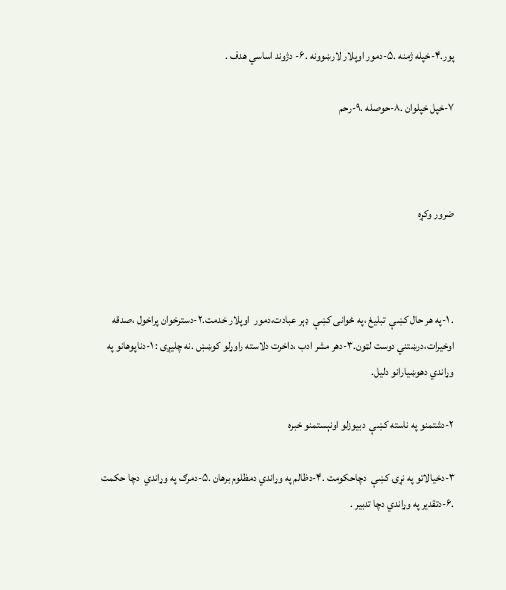پور.۴-خپله ژمنه .۵-دمور اوپلار لارښوونه .۶- دژوند اساسي هدف .

۷-خپل خپلوان .۸-حوصله .۹-رحم



ضرور وكړه



. ۱-په هر حال كښې  تبليغ ،په ځوانى كښې  ډېر عبادت،دمور  اوپلار خدمت.۲-دسترخوان پراخول ،صدقه اوخيرات،درښتني دوست لټون.۳-دهر مشر ادب ،داخرت دلاسته راوړلو كوښښ .نه چليږى : ۱-دناپوهانو په وړاندي دهوښيارانو دليل.

۲-دشتمنو په ناسته كښې  دبيوزلو اونېستمنو خبره

۳-دخيالاتو په نړۍ كښې  دچاحكومت .۴-دظالم په وړاندي دمظلوم برهان .۵-دمرګ په وړاندي  دچا حكمت .۶-دتقدير په وړاندي دچا تدبير .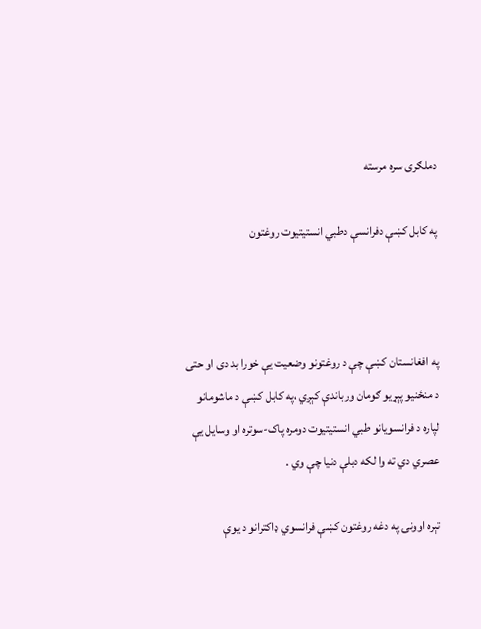دملګرى سره مرسته

په کابل کښې دفرانسې دطبي انستيتيوت روغتون



په افغانستان کښې چې د روغتونو وضعيت يې خورا بد دى او حتى د منځنيو پېړيو ګومان ورباندې کېږي ،په کابل کښې د ماشومانو لپاره د فرانسويانو طبي انستيتيوت دومره پاک-سوتره او وسايل يې عصري دي ته وا لکه دبلې دنيا چې وي .

تېره اوونۍ په دغه روغتون کښې فرانسوي ډاکترانو د يوې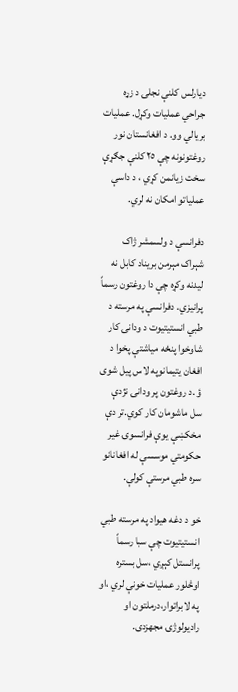ديارلس کلنې نجلۍ د زړه جراحي عمليات وکړل. عمليات بريالي وو. د افغانستان نور روغتونونه چې ٢٥ کلنې جګړې سخت زيانمن کړي ، د داسې عملياتو امکان نه لري.

دفرانسې د ولسمشر ژاک شېراک مېرمن بريناد کابل نه ليدنه وکړه چې دا روغتون رسماً پرانيزي. دفرانسې په مرسته د طبي انستيتيوت د ودانۍ کار شاوخوا پنځه مياشتې پخوا د افغان يتيمانوپه لاس پيل شوى ؤ .د روغتون پر ودانۍ نژدې سل ماشومان کار کوي.تر دې مخکښې يوې فرانسوۍ غير حکومتي موسسې له افغانانو سره طبي مرستې کولې.

خو د دغه هيواد په مرسته طبي انستيتيوت چې سبا رسماً پرانستل کېږي ،سل بستره اوڅلور عمليات خونې لري ،او په لابراتوار،درملتون او راديولوژۍ مجهزدى.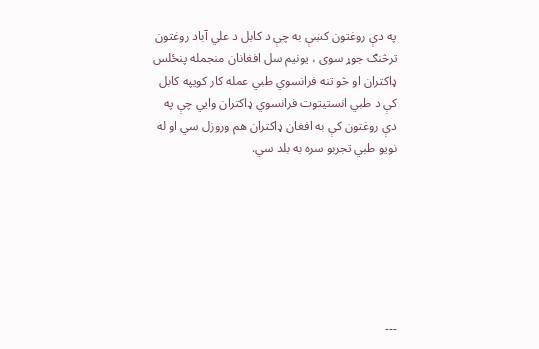په دې روغتون کښې به چې د کابل د علي آباد روغتون ترڅنګ جوړ سوى ، يونيم سل افغانان منجمله پنځلس ډاکتران او څو تنه فرانسوي طبي عمله کار کويپه کابل کې د طبي انستيتوت فرانسوي ډاکتران وايي چې په دې روغتون کې به افغان ډاکتران هم وروزل سي او له نويو طبي تجربو سره به بلد سي.







---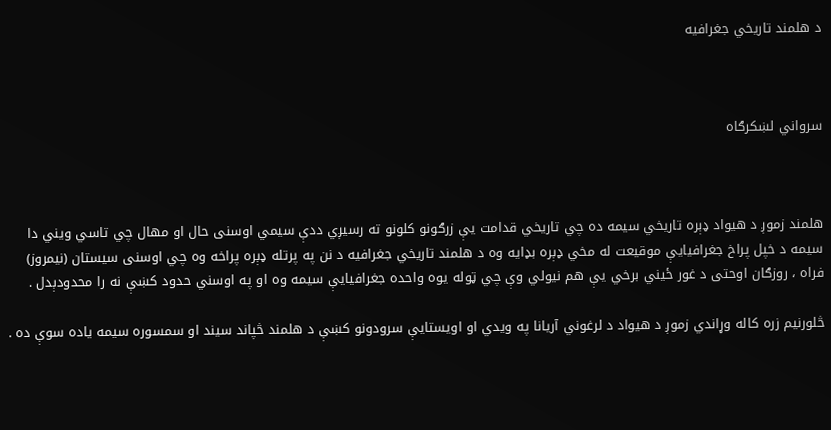د هلمند تاريخي جغرافيه



سرواني لښکرګاه



هلمند زموږ د هيواد ډېره تاريخي سيمه ده چي تاريخي قدامت يې زرګونو کلونو ته رسيږي ددې سيمي اوسنى حال او مهال چي تاسي ويني دا سيمه د خپل پراخ جغرافيايې موقيعت له مخي ډېره بډايه وه د هلمند تاريخي جغرافيه د نن په پرتله ډېره پراخه وه چي اوسنى سيستان (نيمروز) فراه ، روزګان اوحتى د غور ځيني برخي يې هم نيولي وې چي ټوله يوه واحده جغرافيايې سيمه وه او په اوسني حدود کښې نه را محدودېدل .

څلورنيم زره کاله وړاندي زموږ د هيواد د لرغوني آريانا په ويدي او اويستايې سرودونو کښې د هلمند څپاند سيند او سمسوره سيمه ياده سوې ده .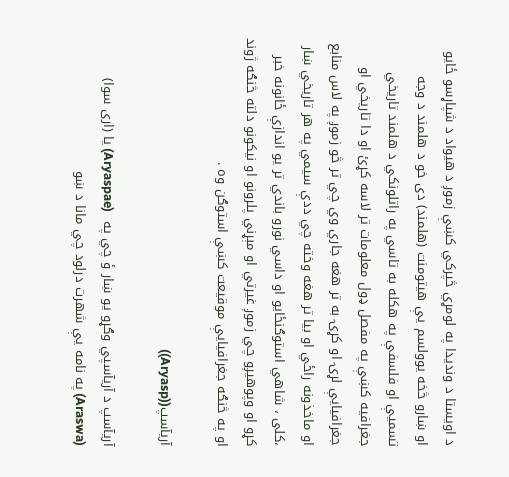د اويستا د ونديدا په لومړي څپرکي کښې زموږ د هيواد د شپاړسو ځايو او ښارو څخه يوولسم يې هيتومنت (هلمند) دى خو د هلمند د وجه تسميې او فلسفې په هکله به تاسي په راتلونکي د هلمند تاريخي جغرافيه کښې په مفصل ډول معلومات تر لاسه کړئ او دا تاريخي او جغرافيايې لړۍ او کړۍ به تر هغه جاري وي چي تر څو زموږ په لاس منابع او ماخذونه راځي او بيا تر هغه وخته چي ددې سيمي په هر تاريخي ښار ،کلى ، شاهي استوګنځايو او داسي نورو باندي تر يو اندازې ځانونه خبر کړو او وپوهيږو چي زموږ غيرتي او مېړني پلرونو او نيکونو دلته څنګه ژوند او په څنګه جغرافيايې موقيعت کښې استوګن وه .

آريآسپ((Aryasp))

آريآسپ د آريآسپي وګړو يو ښار ؤ چي په  (Aryaspae) يا (ارى سوا) (Araswa) په نامه يې شهرت درلود چي مانا د ښو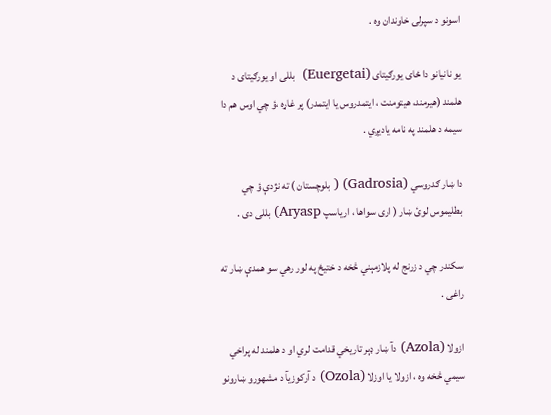اسونو د سپرلۍ خاوندان وه .

يو نانيانو دا ځاى يورګيتاى (Euergetai)  بللى او يورګيتاى د هلمند (هيرمند، هيتومنت ، ايتمدروس يا ايتمدر) پر غاړه ،ؤ چي اوس هم دا سيمه د هلمند په نامه ياديږي .

دا ښار ګدروسي (Gadrosia) ( بلوچستان ) ته نژدې ؤ چي بطليموس لوئ ښار ( ارى سواها ، ارياسپ Aryasp) بللى دى .

سکندر چي د زرنج له پلازمېني څخه د ختيځ په لور رهي سو همدې ښار ته راغى .

ازولا (Azola) دآ ښار ډېر تاريخي قدامت لري او د هلمند له پراخي سيمي څخه وه ، ازولا يا اوزلا (Ozola) د آرکوزيآ د مشهورو ښارونو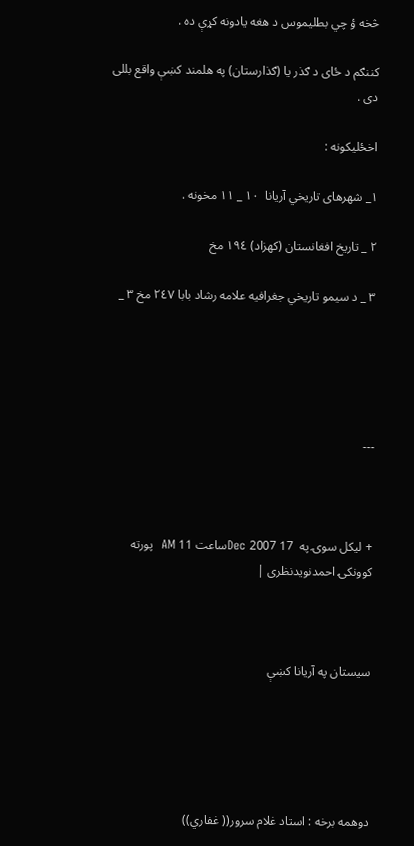څخه ؤ چي بطليموس د هغه يادونه کړې ده .

کننګم د ځاى د ګذر يا (ګذارستان) په هلمند کښې واقع بللى دى .

اخځليکونه :

١_ شهرهاى تاريخي آريانا  ١٠ _ ١١ مخونه .

٢ _ تاريخ افغانستان (کهزاد) ١٩٤ مخ

٣ _ د سيمو تاريخي جغرافيه علامه رشاد بابا ٢٤٧ مخ ٣ _





---



+ ليکل سوۍ په  17 Dec 2007ساعت 11 AM  پورته کوونکۍ احمدنویدنظری |



سيستان په آريانا کښې





دوهمه برخه : استاد غلام سرور(( غفاري))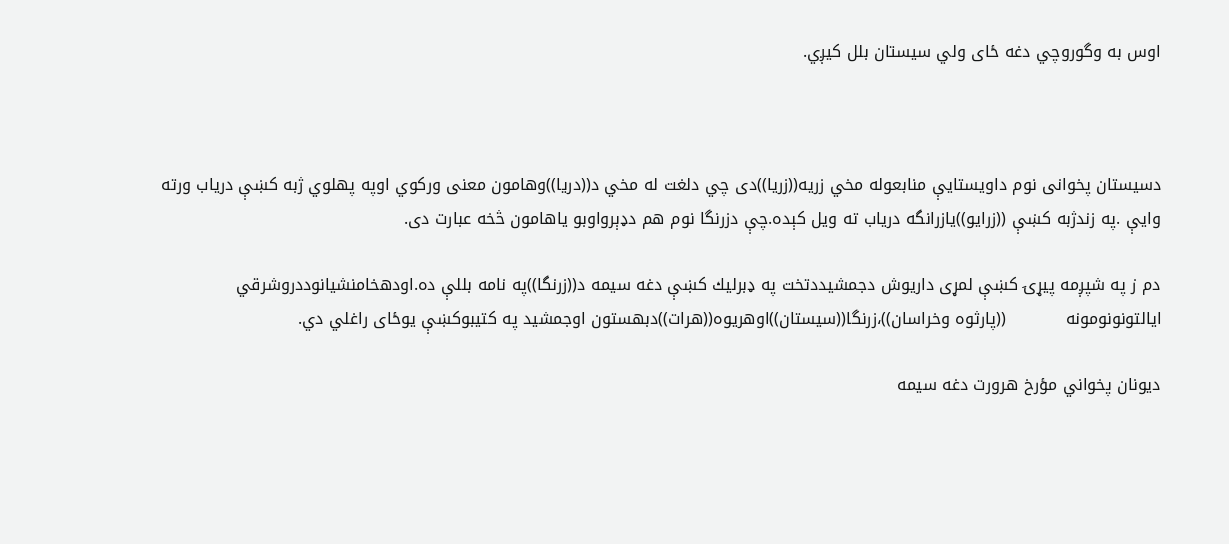اوس به وگوروچي دغه ځاى ولي سيستان بلل كيږي.



دسيستان پخوانى نوم داويستايې منابعوله مخي زريه((زريا))دى چي دلغت له مخي د((دريا))وهامون معنى وركوي اوپه پهلوي ژبه كښې درياب ورته وايې .په زندژبه كښې ((زرايو))يازرانگه درياب ته ويل كېده.چې دزرنگا نوم هم دډېرواوبو ياهامون څخه عبارت دى.

دم ز په شپږمه پيړۍ كښې لمړى داريوش دجمشيددتخت په ډبرليك كښې دغه سيمه د((زرنگا))په نامه بللې ده.اودهخامنشيانوددروشرقي ايالتونونومونه           ((پارثوه وخراسان))،زرنگا((سيستان))اوهريوه((هرات))دبهستون اوجمشيد په كتيبوكښې يوځاى راغلي دي.

ديونان پخواني مؤرخ هرورت دغه سيمه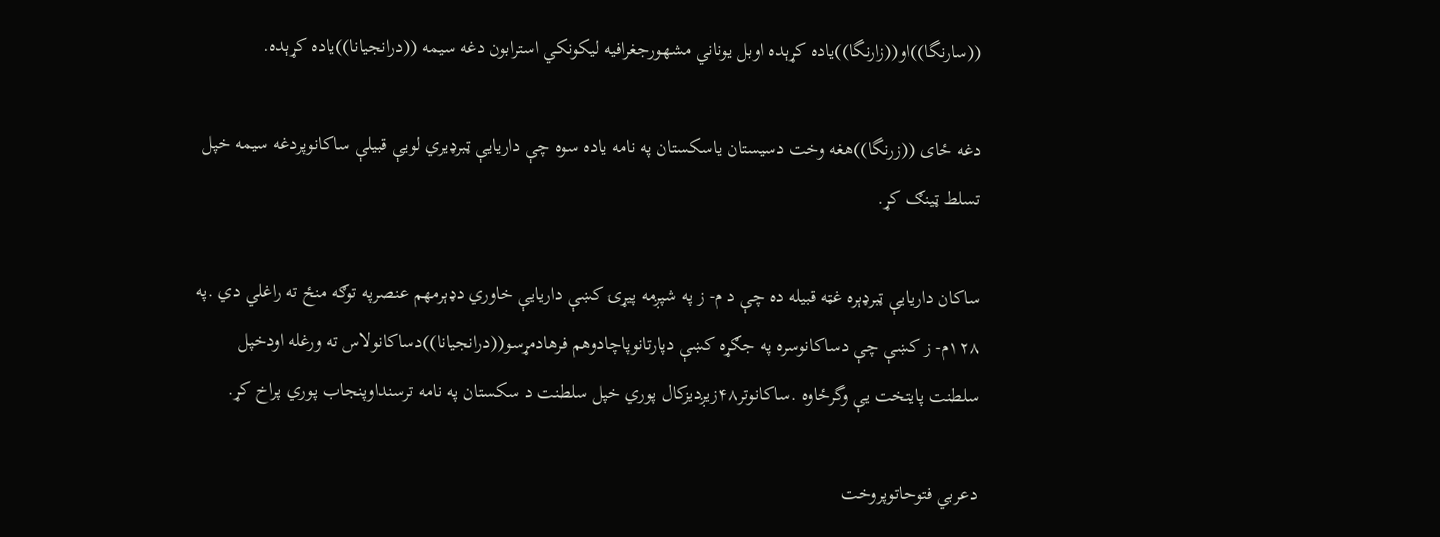((سارنگا))او((زارنگا))ياده كړېده اوبل يوناني مشهورجغرافيه ليكونكي استرابون دغه سيمه ((درانجيانا))ياده كړېده.

دغه ځاى ((زرنگا))هغه وخت دسيستان ياسكستان په نامه ياده سوه چې داريايې ټبرډيري لويې قبيلې ساكانوپردغه سيمه خپل تسلط ټينګ كړ.

ساكان داريايې ټبرډېره غټه قبيله ده چې د م- ز په شپږمه پيړۍ كښې داريايې خاوري دډېرمهم عنصرپه توګه منځ ته راغلي دي .په ۱۲۸م- ز كښې چې دساكانوسره په جګړه كښې دپارتانوپاچادوهم فرهادمړسو((درانجيانا))دساكانولاس ته ورغله اودخپل سلطنت پايتخت يې وگرځاوه .ساكانوتر۴۸زيږديزكال پوري خپل سلطنت د سكستان په نامه ترسنداوپنجاب پوري پراخ كړ.

دعربي فتوحاتوپروخت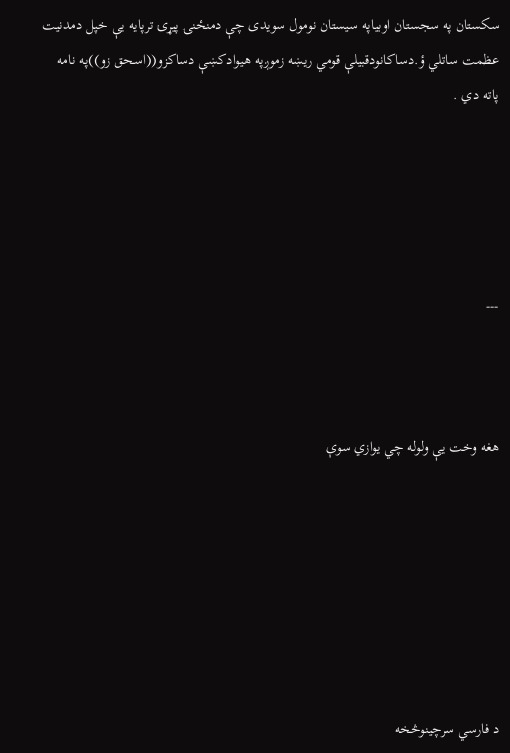سكستان په سجستان اوبياپه سيستان نومول سويدى چې دمنځنۍ پيړۍ ترپايه يې خپل دمدنيت عظمت ساتلي ؤ.دساكانودقبيلې قومي ريښه زموږپه هيوادكښې دساكزو((اسحق زو))په نامه پاته دي .





---



هغه وخت يې ولوله چي يوازي سوې







د فارسي سرچينوڅخه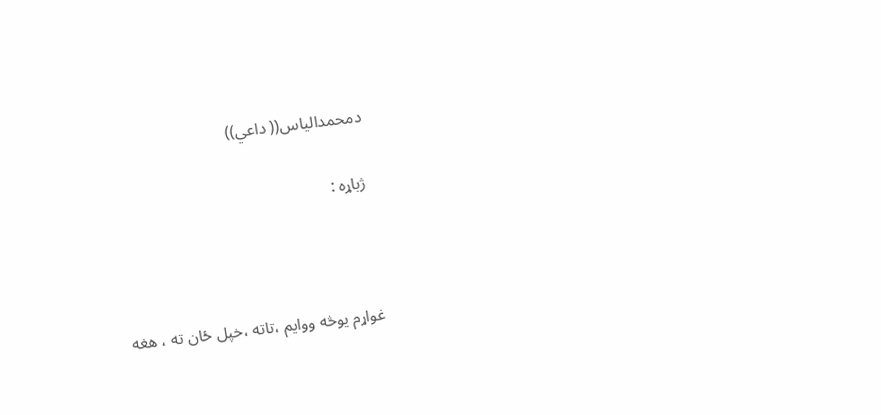دمحمدالياس(( داعي))

 ژباړه :



غواړم يوڅه ووايم ،تاته ،خپل ځان ته ، هغه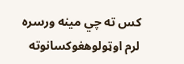کس ته چي مينه ورسره لرم اوټولوهغوکسانوته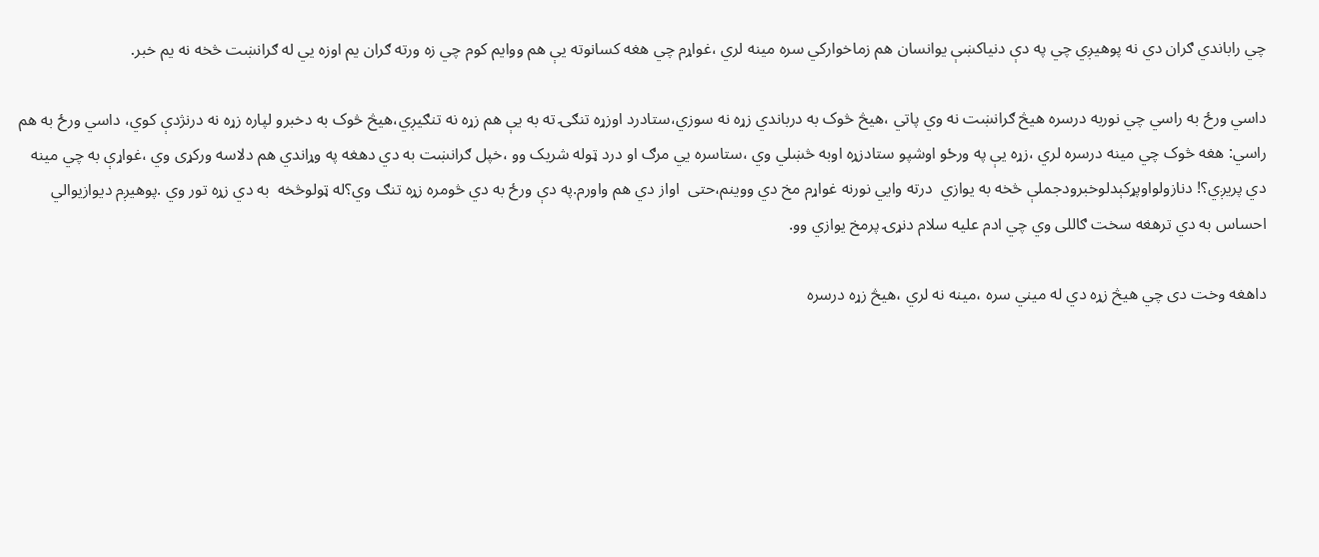چي راباندي ګران دي نه پوهيږي چي په دې دنياکښې يوانسان هم زماخوارکي سره مينه لري ،غواړم چي هغه کسانوته يې هم ووايم کوم چي زه ورته ګران يم اوزه يي له ګرانښت څخه نه يم خبر.

داسي ورځ به راسي چي نوربه درسره هيڅ ګرانښت نه وي پاتي ،هيڅ څوک به درباندي زړه نه سوزي،ستادرد اوزړه تنګۍ ته به يې هم زړه نه تنګيږي،هيڅ څوک به دخبرو لپاره زړه نه درنژدې کوي، داسي ورځ به هم راسي: هغه څوک چي مينه درسره لري ،زړه يې په ورځو اوشپو ستادزړه اوبه څښلي وي ،ستاسره يي مرګ او درد ټوله شريک وو ،خپل ګرانښت به دي دهغه په وړاندي هم دلاسه ورکړى وي ،غواړې به چي مينه دي پريږي؟! دنازولواوپړکېدلوخبرودجملې څخه به يوازي  درته وايي نورنه غواړم مخ دي ووينم،حتى  اواز دي هم واورم.په دې ورځ به دي څومره زړه تنګ وي؟له ټولوڅخه  به دي زړه تور وي .پوهيږم ديوازيوالي احساس به دي ترهغه سخت ګاللى وي چي ادم عليه سلام دنړۍ پرمخ يوازي وو.

داهغه وخت د‌ى چي هيڅ زړه دي له ميني سره ،مينه نه لري ،هيڅ زړه درسره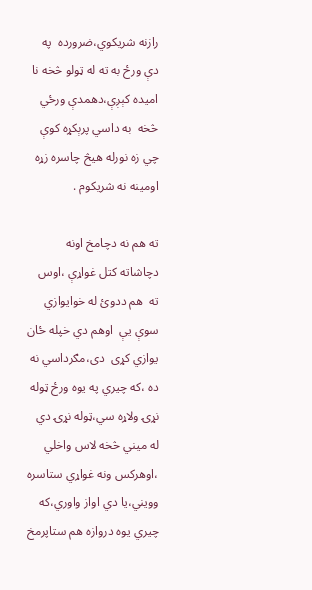رازنه شريکوي،ضرورده  په دې ورځ به ته له ټولو څخه نا اميده کېږې،دهمدې ورځي څخه  به داسي پرېکړه کوې چي زه نورله هيڅ چاسره زړه اومينه نه شريکوم .

ته هم نه دچامخ اونه دچاشاته کتل غواړې ،اوس ته  هم ددوئ له خوايوازي سوې يې  اوهم دي خپله ځان يوازي کړى  د‌ى،مګرداسي نه ده ،که چيري په يوه ورځ ټوله نړۍ ولاړه سي،ټوله نړۍ دي له ميني څخه لاس واخلي ،اوهرکس ونه غواړي ستاسره وويني،يا دي اواز واوري،که چيري يوه دروازه هم ستاپرمخ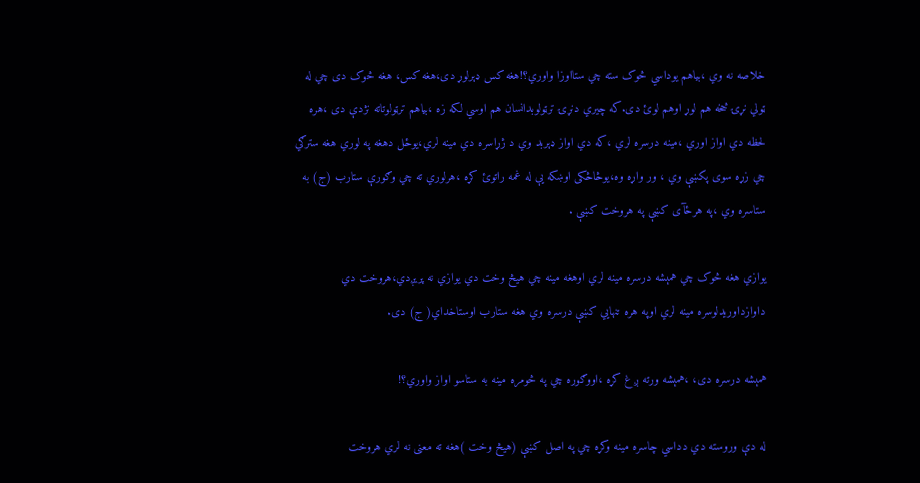خلاصه نه وي ،بياهم يوداسي څوک سته چي ستااوزا واوري؟!هغه کس ډېرلوړ دى،هغه کس، هغه څوک دى چي له ټولي نړۍ څخه هم لوړ اوهم لوئ دى.که چيري دنړۍ ترټولوبدانسان هم اوسي لکه زه ،بياهم ترټولوتاته نژدې دى ،هره لحظه دي اواز اوري ،مينه درسره لري ،که دي اواز ډېربد وي د ژړاسره دي مينه لري،يوځل دهغه په لوري هغه سترګي چي زړه سوى پکښې وي ، ور واړه وه،يوڅاڅکى اوښکه يې له غمه راتوئ کړه ،هرلوري ته چي وګورې ستارب (ج) به ستاسره وي ،په هرځآى کښې په هروخت کښې .

يوازي هغه څوک چي همېشه درسره مينه لري اوهغه مينه چي هيڅ وخت دي يوازي نه پريږدي،هروخت دي داوازداوريدلوسره مينه لري اوپه هره تنهايي کښې درسره وي هغه ستارب اوستاخداي( ج) دى.

همېشه درسره دى، ،همېشه ورته ږ غ کړه ،اووګوره چي په څومره مينه به ستاسو اواز واوري؟!

له دې وروسته دي دداسي چاسره مينه وکړه چي په اصل کښې (هيڅ وخت )هغه ته معنى نه لري هروخت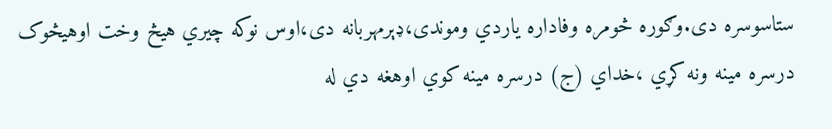ستاسوسره دى.وګوره څومره وفاداره ياردي وموندى،ډېرمهربانه دى،اوس نوکه چيري هيڅ وخت اوهيڅوک  درسره مينه ونه کړي ،خداي (ج) درسره مينه کوي اوهغه دي له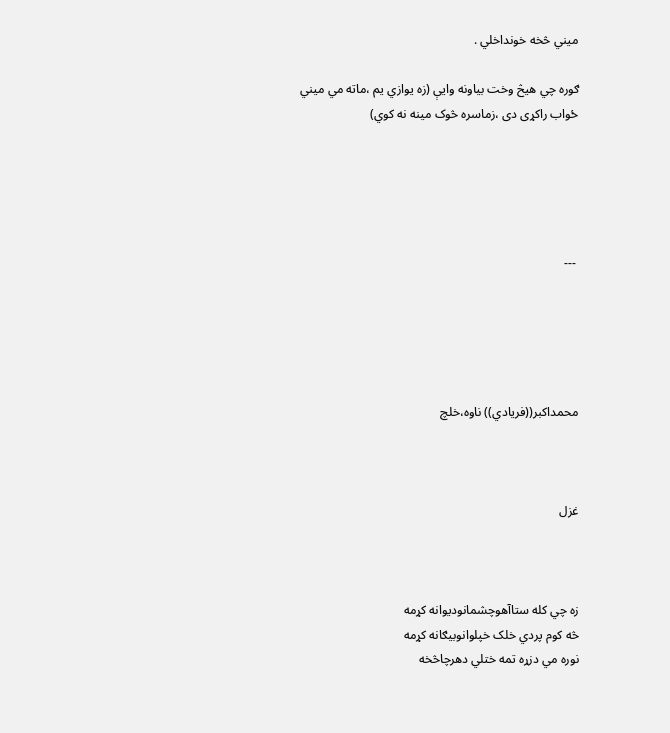ميني څخه خونداخلي .

ګوره چي هيڅ وخت بياونه وايې (زه يوازي يم ،ماته مي ميني ځواب راکړى دى ،زماسره څوک مينه نه کوي)





 ---





محمداکبر((فريادي)) ناوه،خلچ



غزل



زه چي کله ستاآهوچشمانوديوانه کړمه
څه کوم پردي خلک خپلوانوبيګانه کړمه
نوره مي دزړه تمه ختلي دهرچاڅخه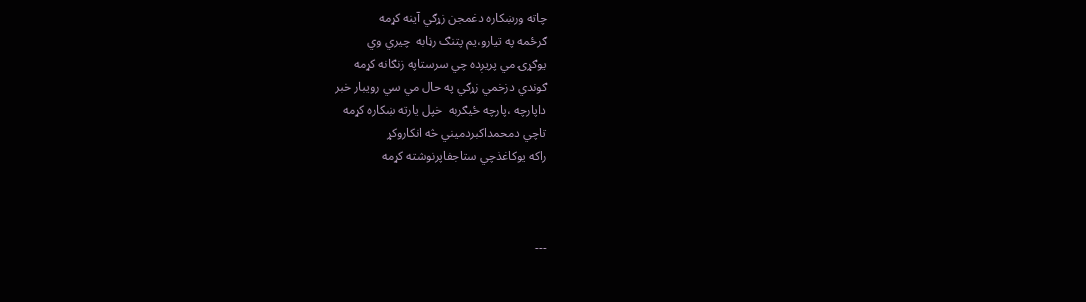چاته ورښکاره دغمجن زړګي آينه کړمه
ګرځمه په تيارو،يم پتنګ رڼابه  چيري وي
يوګړۍ مي پريږده چي سرستاپه زنګانه کړمه
ګوندي دزخمي زړګي په حال مي سي رويبار خبر
داپارچه ،پارچه ځيګربه  خپل يارته ښکاره کړمه
تاچي دمحمداکبردميني څه انکاروکړ
راکه يوکاغذچي ستاجفاپرنوشته کړمه



---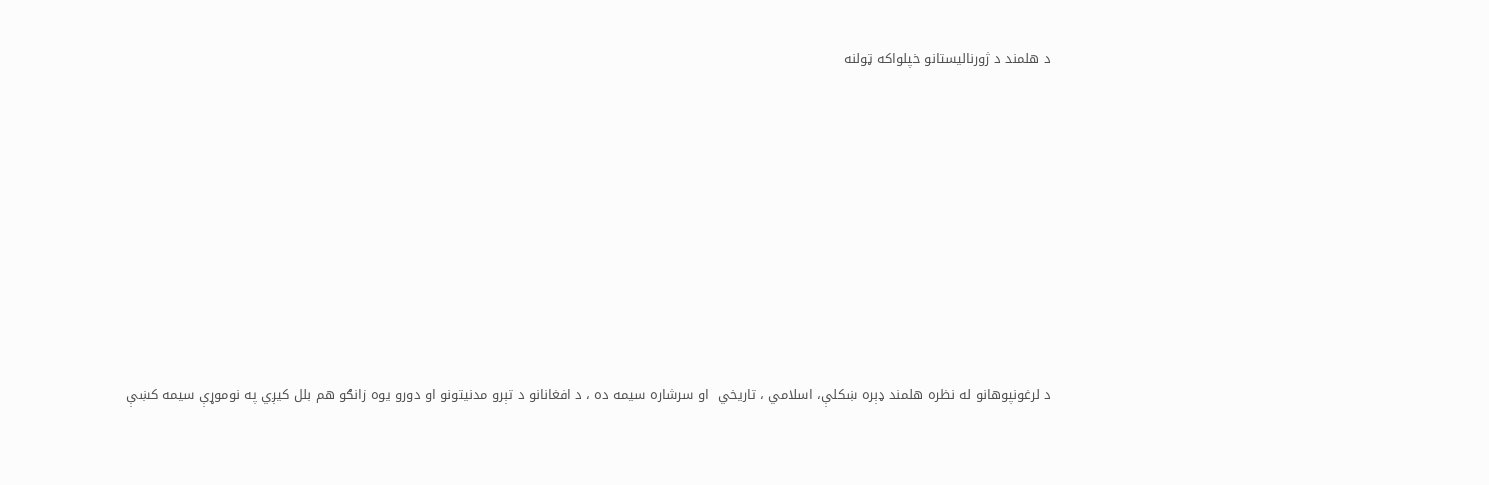د هلمند د ژورناليستانو خپلواکه ټولنه









د لرغونپوهانو له نظره هلمند ډېره ښکلې، اسلامي ، تاريخي  او سرشاره سيمه ده ، د افغانانو د تېرو مدنيتونو او دورو يوه زانګو هم بلل کيږي په نوموړې سيمه کښې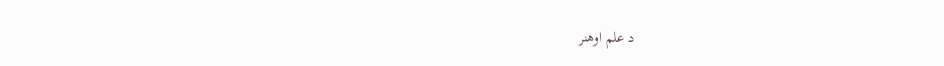د علم اوهنر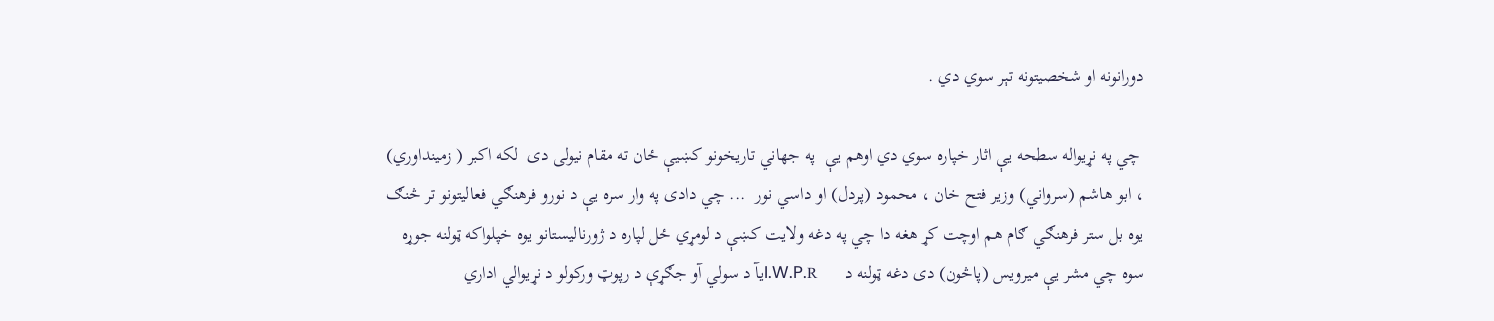دورانونه او شخصيتونه تېر سوي دي .

 چي په نړيواله سطحه يې اثار خپاره سوي دي اوهم يې  په جهاني تاريخونو کښيې ځان ته مقام نيولى دى  لکه اکبر ( زمينداوري) ، ابو هاشم (سرواني) وزير فتح خان ، محمود (پردل) او داسي نور  ... چي دادى په وار سره يې د نورو فرهنګي فعاليتونو تر څنګ يوه بل ستر فرهنګي ګام هم اوچت کړ هغه دا چي په دغه ولايت کښې د لومړي ځل لپاره د ژورناليستانو يوه خپلواکه ټولنه جوړه سوه چي مشر يې ميرويس (پاڅون) دى دغه ټولنه د      I.W.P.Rيآ د سولي آو جګړې د رپوټ ورکولو د نړيوالي اداري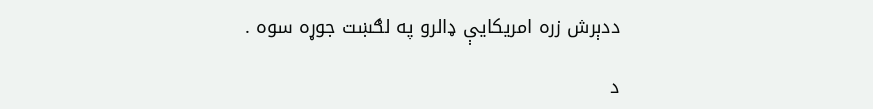ددېرش زره امريکايې ډالرو په لګښت جوړه سوه .

د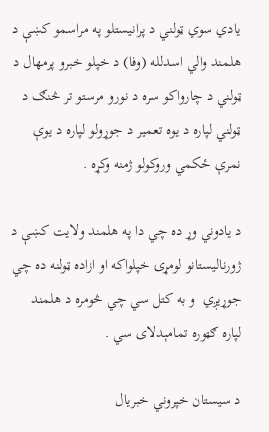يادي سوي ټولني د پرانيستلو په مراسمو کښې د هلمند والي اسدلله (وفا) د خپلو خبرو پرمهال د ټولني د چارواکو سره د نورو مرستو تر څنګ د ټولني لپاره د يوه تعمير د جوړولو لپاره د يوې نمرې ځکمي وروکولو ژمنه وکړه .

د يادوني وړ ده چي دا په هلمند ولايت کښې د ژورناليستانو لومړۍ خپلواکه او ازاده ټولنه ده چي جوړيږي  و به کتل سي چي څومره د هلمند لپاره ګټوره تمامېدلاى سي .

د سيستان خپروني خبريال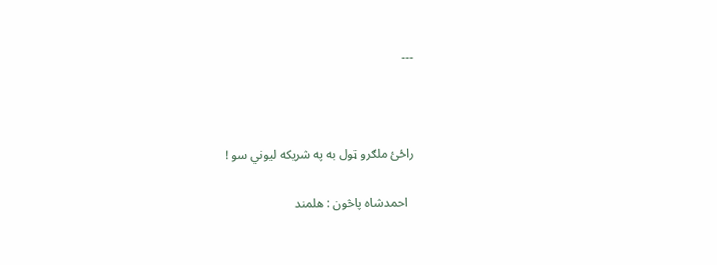---



راځئ ملګرو ټول به په شريكه ليوني سو !

  احمدشاه پاڅون : هلمند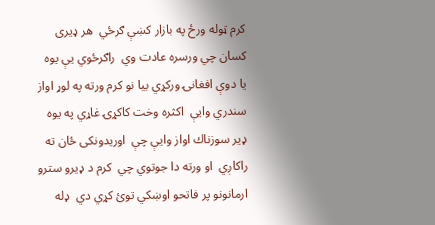كرم ټوله ورځ په بازار كښې ګرځي  هر ډيرى كسان چي ورسره عادت وي  راګرځوي يې يوه يا دوې افغانۍ وركړي بيا نو كرم ورته په لوړ اواز  سندري وايې  اكثره وخت كاكړۍ غاړي په يوه ډير سوزناك اواز وايې چې  اوريدونكى ځان ته راكاږي  او ورته دا جوتوي چي  كرم د ډيرو سترو ارمانونو پر فاتحو اوښكي توئ كړي دي  ډله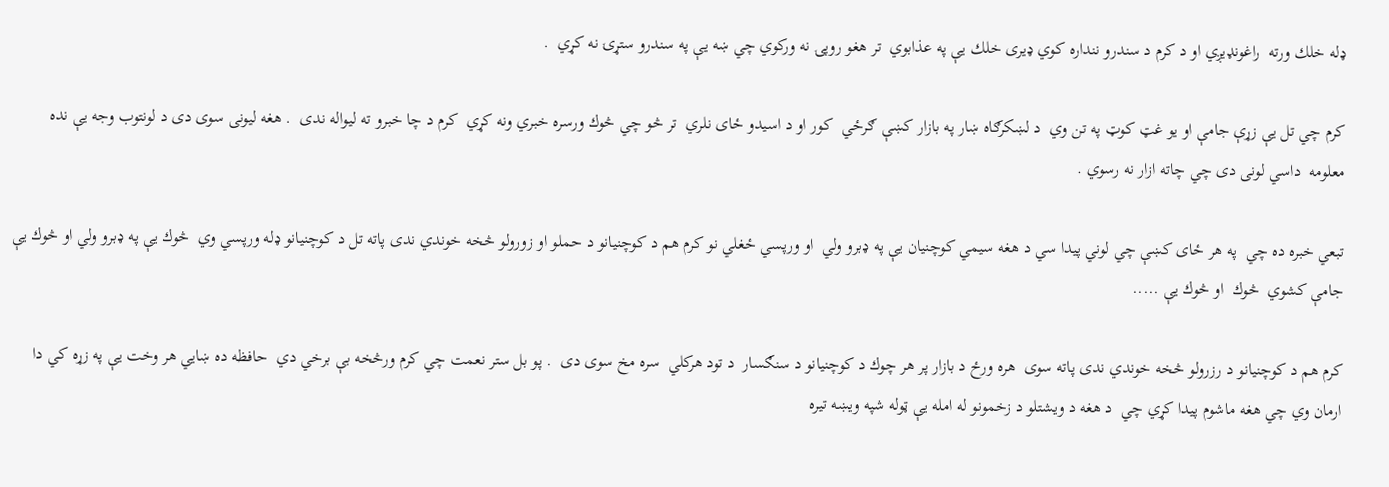ډله خلك ورته  راغونډيږي او د كرم د سندرو ننداره كوي ډيرى خلك يې په عذابوي  تر هغو روپۍ نه وركوي چي ښه يې په سندرو ستړۍ نه كړي  .

كرم چي تل يې زړې جامې او يو غټ كوټ په تن وي  د لښكرګاه ښار په بازار كښې ګرځي  كور او د اسيدو ځاى نلري  تر څو چي څوك ورسره خبري ونه كړي  كرم د چا خبرو ته ليواله ندى  . هغه ليونى سوى دى د لونتوب وجه يې نده معلومه  داسي لونى دى چي چاته ازار نه رسوي .

تبعي خبره ده چي  په هر ځاى كښې چي لوني پيدا سي د هغه سيمي كوچنيان يې په ډبرو ولي  او ورپسي ځغلي نو كرم هم د كوچنيانو د حملو او زورولو څخه خوندي ندى پاته تل د كوچنيانو ډله ورپسي وي  څوك يې په ډبرو ولي او څوك يې جامې كشوي  څوك  او څوك يې .....

كرم هم د كوچنيانو د رزرولو څخه خوندي ندى پاته سوى  هره ورځ د بازار پر هر چوك د كوچنيانو د سنګسار  د تود هركلي  سره مخ سوى دى  . پو بل ستر نعمت چي كرم ورڅخه بې برخي دي  حافظه ده ښايي هر وخت يې په زړه كي دا ارمان وي چي هغه ماشوم پيدا كړي چي  د هغه د ويشتلو د زخمونو له امله يې ټوله شپه ويښه تيره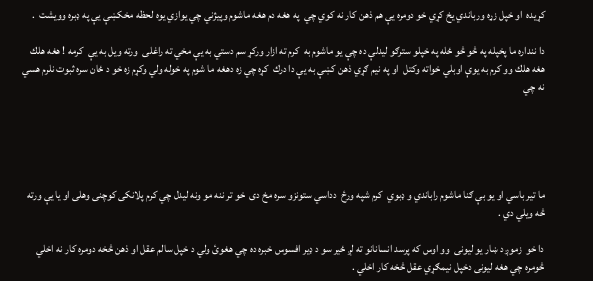كړيده  او خپل زړه ورباندي يخ كړي خو دومره يې هم ذهن كار نه كوي چي  په هغه دم هغه ماشوم وپيژني چي يوازي يوه لحظه مخكښې يې په ډبره وويشت  .

دا ننداره ما پخپله په څو څو ځله په خپلو سترګو ليدلې ده چې يو ماشوم به  كرم ته ازار وركړ سم دستي به يې مخي ته راغلى  ورته ويل به يې  كرمه ! هغه هلك هغه هلك وو كرم به يوې اوبلي خواته وكتل  او په نيم ګړي ذهن كښې به يې دا درك  كړه چي زه دهغه ما شوم په خوله ولي وكړم زه خو د ځان سره ثبوت نلرم هسي نه چي





ما تير باسي او يو بې ګنا ماشوم راباندي و ډبوي  كرم شپه ورځ  دداسي ستونزو سره مخ دى  خو تر ننه مو ونه ليدل چي كرم پلانكى كوچنى وهلى او يا يې ورته څه ويلي دي .

دا خو  زموږ د ښار يو ليونى  وو اوس كه پرسد انسانانو ته لږ ځير سو د ډير افسوس خبره ده چي هغوئ ولي د خپل سالم عقل او ذهن څخه دومره كار نه اخلي څومره چي هغه ليونى دخپل نيمګړي عقل څخه كار اخلي .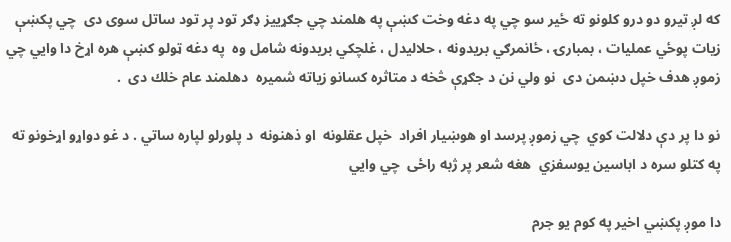كه لږ تيرو دو درو كلونو ته ځير سو چي په دغه وخت كښې په هلمند چي جګړييز ډګر تود پر تود ساتل سوى دى  چي پكښې زيات پوځي عمليات ، بمبارۍ ، ځانمرګي بريدونه ، حلاليدل ، غلچكي بريدونه شامل وه  په دغه ټولو كښې هره اړخ دا وايي چي زموږ هدف خپل دښمن دى  نو ولي نن د جګړې څخه د متاثره كسانو زياته شميره  دهلمند عام خلك دى  .

نو دا پر دې دلالت كوي  چي زموږ پرسد او هوښيار افراد  خپل عقلونه  او ذهنونه  د پلورلو لپاره ساتي . د غو دواړو اړخونو ته په كتلو سره د اباسين يوسفزي  هغه شعر پر ژبه راځى  چي وايي

دا موږ پكښي اخير په كوم يو جرم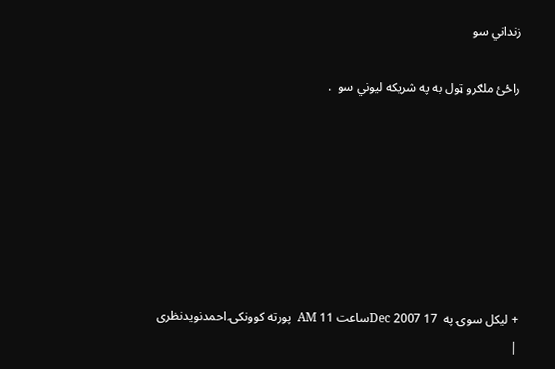زنداني سو

راځئ ملګرو ټول به په شريكه ليوني سو  .







+ ليکل سوۍ په  17 Dec 2007ساعت 11 AM  پورته کوونکۍ احمدنویدنظری |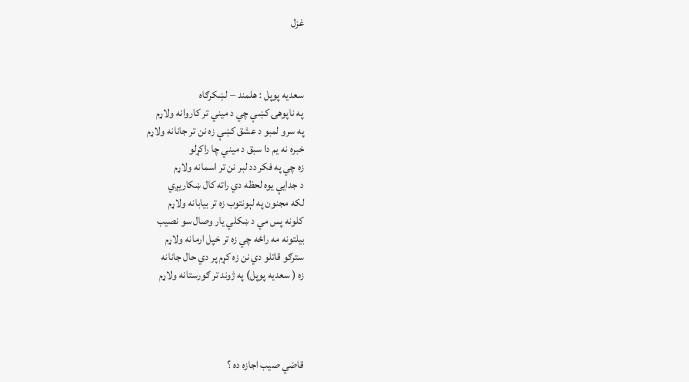غزل



سعديه پوپل : هلمند – لښکرګاه
په ناپوهۍ کښې چي د ميني تر کاروانه ولاړم
په سرو لمبو د عشق کښې زه نن تر جانانه ولاړم
خبره نه يم دا سبق د ميني چا راکړلو
زه چي په فکر دد لبر نن تر اسمانه ولاړم
د جدايې يوه لحظه دي راته کال ښکاريږي
لکه مجنون په لېونتوب زه تر بيابانه ولاړم
کلونه پس مي د ښکلي يار وصال سو نصيب
بيلتونه مه راځه چي زه تر خپل ارمانه ولاړم
سترګو قاتلو دي نن زه کړم پر دي حال جانانه
زه ( سعديه پوپل) په ژوند تر ګورستانه ولاړم




قاضي صيب اجازه ده ؟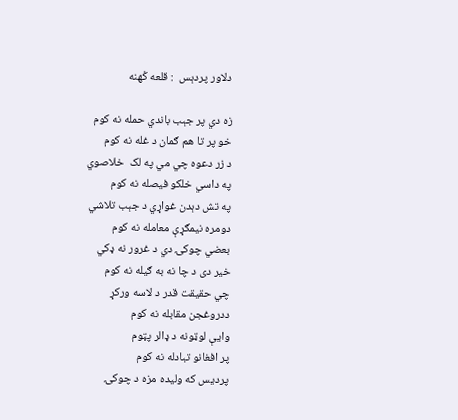دلاور پردېس  : قلعه کْهنه

زه دي پر جېب باندي حمله نه کوم
خو پر تا هم ګمان د غله نه کوم
د زر دعوه چي مي په لک  خلاصوي
په داسي خلکو فيصله نه کوم
په تش دېدن غواړي د جېب تلاشي
دومره نيمګړې معامله نه کوم
بعضي چوکۍ دي د غرور نه ډکي
خير دى د چا نه به ګيله نه کوم
چي حقيقت قدر د لاسه ورکړ
ددروغجن مقابله نه کوم
وايې لوټونه د ډالر پټوم
پر افغانو تبادله نه کوم
پرديس که وليده مزه د چوکۍ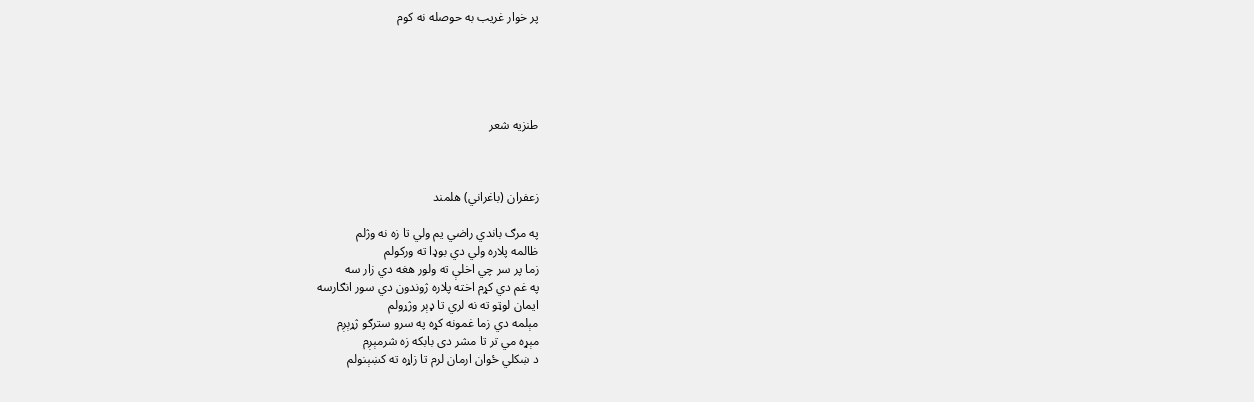پر خوار غريب به حوصله نه کوم





طنزيه شعر



زعفران (باغراني) هلمند

په مرګ باندي راضي يم ولي تا زه نه وژلم
ظالمه پلاره ولي دي بوډا ته ورکولم
زما پر سر چي اخلې ته ولور هغه دي زار سه
په غم دي کړم اخته پلاره ژوندون دي سور انګارسه
ايمان لوټو ته نه لري تا ډېر وژړولم
مېلمه دي زما غمونه کړه په سرو سترګو ژړېږم
مېړه مي تر تا مشر دى بابکه زه شرمېږم
د ښکلي ځوان ارمان لرم تا زاړه ته کښېنولم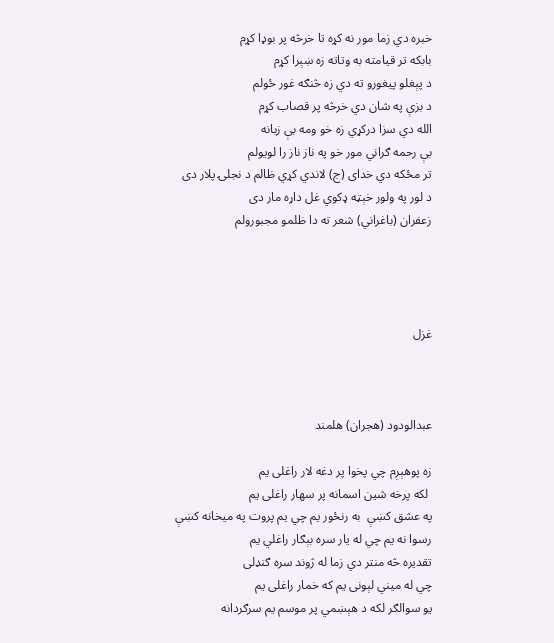خبره دي زما مور نه کړه تا خرڅه پر بوډا کړم
بابکه تر قيامته به وتاته زه ښېرا کړم
د پېغلو پيغورو ته دي زه څنګه غور ځولم
د بزې په شان دي خرڅه پر قصاب کړم
الله دي سزا درکړي زه خو ومه بې زبانه
بې رحمه ګراني مور خو په ناز ناز را لويولم
تر مځکه دي خداى (ج) لاندي کړي ظالم د نجلۍ پلار دى
د لور په ولور خېټه ډکوي غل داړه مار دى
زعفران (باغراني) شعر ته دا ظلمو مجبورولم




غزل



عبدالودود (هجران) هلمند

زه پوهېږم چي پخوا پر دغه لار راغلى يم
 لکه پرخه شين اسمانه پر سهار راغلى يم
په عشق کښې  به رنځور يم چي يم پروت په ميخانه کښې
رسوا نه يم چي له يار سره بېګار راغلي يم
تقديره څه منتر دي زما له ژوند سره ګنډلى
چي له ميني لېونى يم که خمار راغلى يم
يو سوالګر لکه د هېښمي پر موسم يم سرګردانه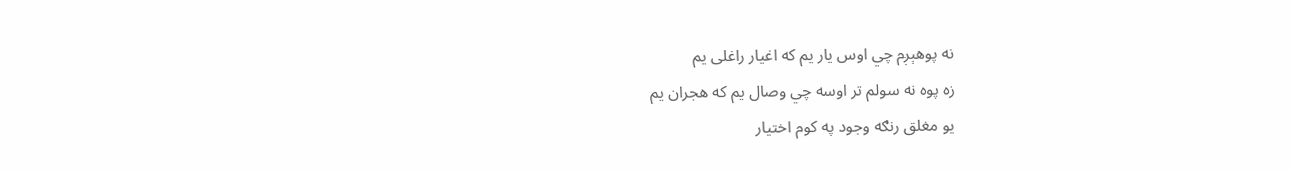نه پوهېږم چي اوس يار يم که اغيار راغلى يم
زه پوه نه سولم تر اوسه چي وصال يم که هجران يم
يو مغلق رنګه وجود په کوم اختيار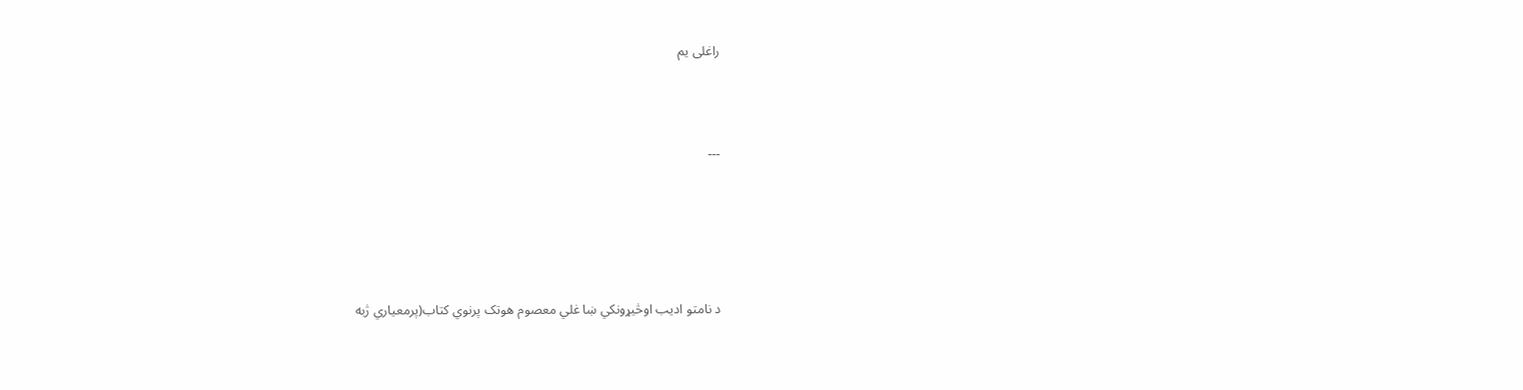راغلى يم



---





د نامتو ادیب اوڅیړونکي ښا غلي معصوم هوتک پرنوي کتاب(پرمعیاري ژبه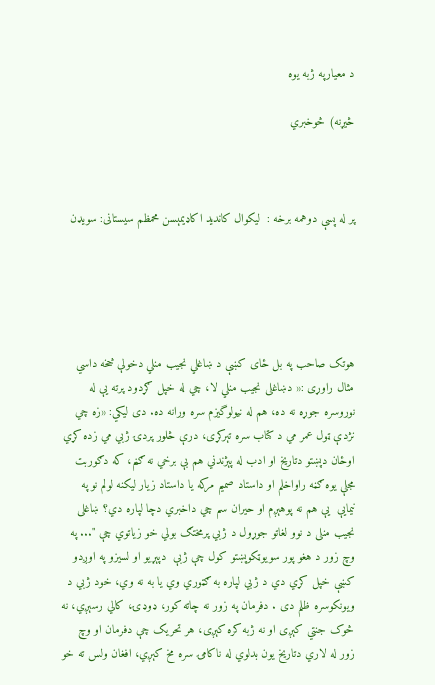د معیارپه ژبه یوه

څیړنه) څوخبري



پر له پسې دوهمه برخه :  ليکوال کانديد اکاډيمېسن محمظم سيستانى: سويډن





هوتک صاحب په بل ځاى کښې د ښاغلي نجيب منلي دخولې څخه داسي مثال راوړی :« دښاغلی نجيب منلي لا، چي له خپل ګړدود پرته يې له نوروسره جوړه نه ده، هم له نيولوگيزم سره ورانه ده. دی ليکي: «زه چي نژدې ټول عمر مي د کتاب سره تېرکړی، درې څلور پردۍ ژبي مي زده کړي اوځان دپښتو دتاريخ او ادب له پېژندني هم بې برخي نه ګڼم، که دګوربت مجلې يوه ګڼه راواخلم او داستاد صميم مرکه يا داستاد زيار ليکنه لولم نو په نيمايې  يې هم نه پوهېږم او حيران سم چي داخبري دچا لپاره دي؟ ښاغلى نجيب منلی د نوو لغاتو جوړول د ژبي پرمختګ بولي خو زياتوي چې "... په وچ زور د هغو پور سويوټکوپښتو کول چې ژبې  دپېړيو او لسيزو په اوږدو کښې خپل کړي دي د ژبي لپاره به ګټوري وي يا به نه وي، خود ژبي د ويونکوسره ظلم دی . دفرمان په زور نه چاته کور، ډوډۍ، کالي رسېږي، نه څوک جنتي کېږی او نه ژبه کره کېږی، هر تحريک چې دفرمان او وچ زور له لاري دتاريخ يون بدلوي له ناکامۍ سره مخ کېږي، افغان ولس ته خو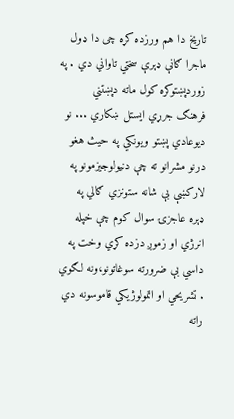تاريخ دا هم ورزده کړه چی دا ډول ماجرا ګانې ډېرې سختي تاواني دي . په زوردپښتوکره کول ماته دپښتني فرهنګ جرړي ايستل ښکاري ... نو ديوعادي پښتو ويونکي په حيث هغو درنو مشرانو ته چې دنيولوجيزمونو په لارکښې بې شانه ستونزي ګالي په ډېره عاجزۍ سوال کوم چې خپله انرژي او زموږ دزده کړي وخت په داسي بې ضرورته سوغاتونو،ونه لګوي . تشريحي او اتمولوژيکي قاموسونه دي راته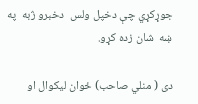جوړکړي چې دخپل ولس  دخبرو ژبه  په ښه  شان زده کړو.

دی ( منلي صاحب) ځوان ليکوال او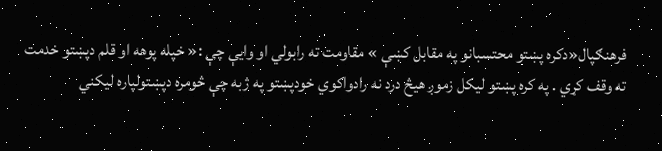فرهنګپال«دکره پښتو محتسبانو په مقابل کښې » مقاومت ته رابولي او وايې چې :« خپله پوهه او قلم دپښتو خدمت  ته وقف کړي . په کره پښتو ليکل زموږ هيڅ درد نه رادواکوي خودپښتو په ژبه چې څومره دپښتولپاره ليکني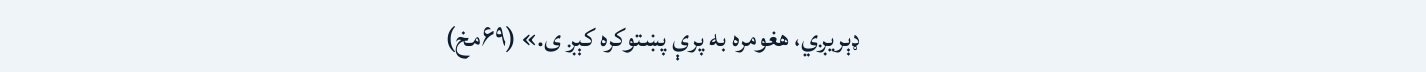ډېريږي، هغومره به پرې پښتوکره کېږ ی.» (۶۹مخ)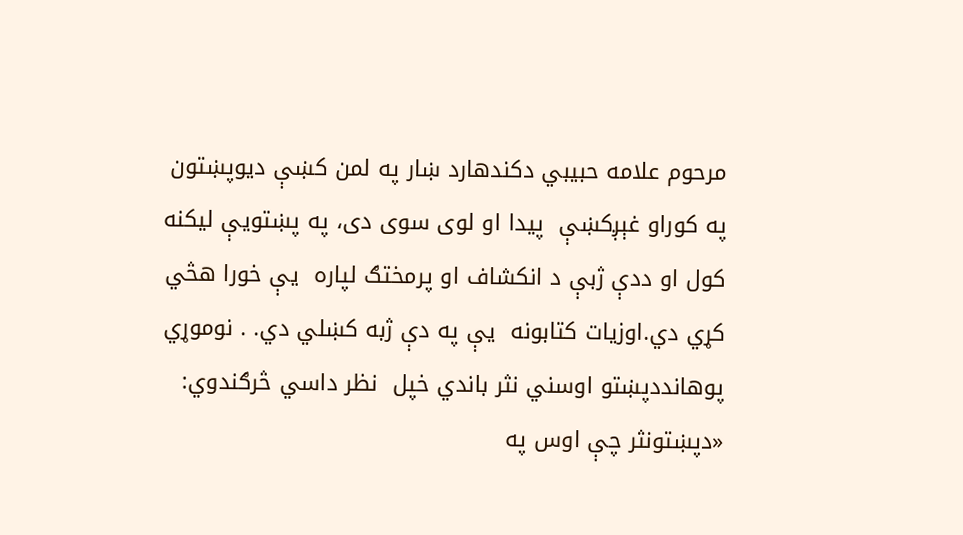مرحوم علامه حبيبي دکندهارد ښار په لمن کښې ديوپښتون په کوراو غېږکښې  پيدا او لوی سوی دی، په پښتويې ليکنه کول او ددې ژبې د انکشاف او پرمختګ لپاره  يې خورا هڅي کړي دي.اوزيات کتابونه  يې په دې ژبه کښلي دي. . نوموړي پوهانددپښتو اوسني نثر باندي خپل  نظر داسي څرګندوي: «دپښتونثر چې اوس په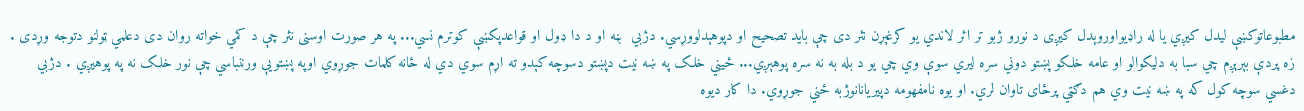مطبوعاتوکښې ليدل کيږي يا له راډيواوروېدل کيږی د نورو ژبو تر اثر لاندي يو کرغېړن نثر دی چې بايد تصحيح او دپوهېدلووړسي. دژبي  بڼه او د دا ډول او قواعدپکښې کوترم نسي... په هر صورت اوسنی نثر چې د کمي خواته روان دی دعلمي ټولنو دتوجه وړدی . زه پردې بېرېږم چي سبا به دليکوالو او عامه خلکو پښتو دوني سره ليري سوې وي چي يو د بله به نه سره پوهېږي... ځيني خلک په ښه نيت دپښتو دسوچه کېدو ته اړم سوي دي له ځانه کلمات جوړوي اوپه پښتويې ورننباسي چې نور خلک نه په پوهيږي . دژبي دغسي سوچه کول که په ښه نيت وي هم دګټي پرځای تاوان لري. او يوه نامفهومه دپيريانانوژبه ځني جوړوي. دا کار ديوه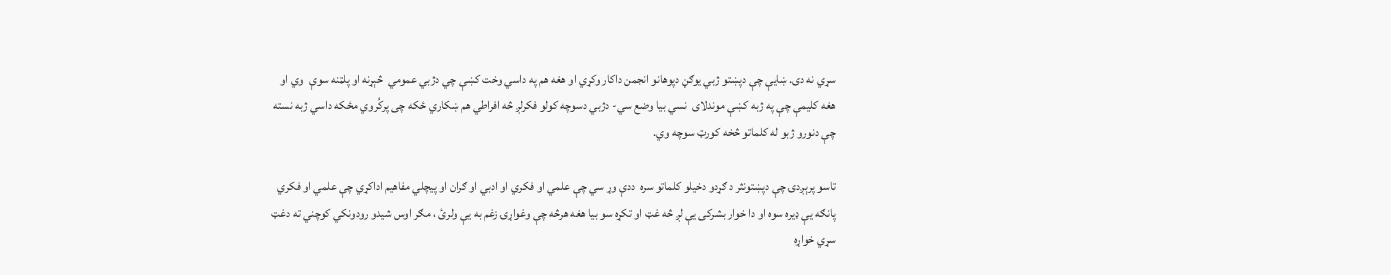سړي نه دی. ښايې چې دپښتو ژبي يوګڼ دپوهانو انجمن داکار وکړي او هغه هم په داسي وخت کښې چي دژبي عمومي  څېړنه او پلټنه سوې  وي او هغه کليمې چې په ژبه کښې موندلاى  نسي بيا وضع سي- دژبي دسوچه کولو فکرلږ څه افراطي هم ښکاري ځکه چی پرکُروي مځکه داسي ژبه نسته چې دنورو ژبو له کلماتو څخه کورټ سوچه وي.

تاسو پرېږدۍ چې دپښتونثر د ګړدو دخيلو کلماتو سره  ددې وړ سي چې علمي او فکري او ادبي او ګران او پيچلي مفاهيم اداکړي چې علمي او فکري پانګه يې ډيره سوه او دا خوار بشرکی يې لږ څه غټ او تکړه سو بيا هغه هرڅه چې وغواړۍ زغم به يې ولرئ ، مګر اوس شيدو رودونکي کوچني ته دغټ سړي خواړه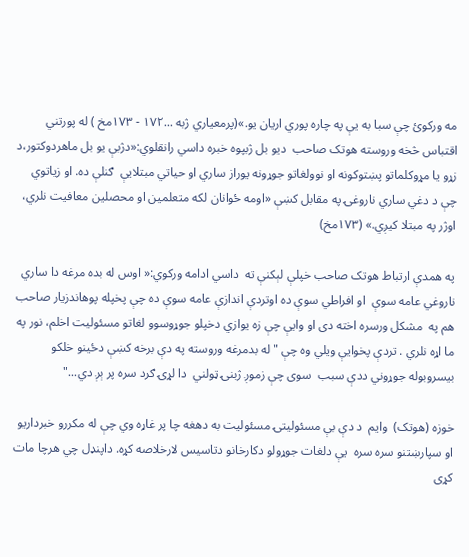مه ورکوئ چې سبا به يې په چاره پوري اريان يو.»(پرمعياري ژبه ...۱۷۲ - ۱۷۳مخ ) له پورتني اقتباس څخه وروسته هوتک صاحب  ديو بل ژبپوه خبره داسي رانقلوي:«دژبې يو بل ماهردوکتور،د زړو يا مړوکلماتو پښتوکونه او نوولغاتو جوړونه يوراز ساري او حياتي مبتلايې  ګنلې ده. او زياتوي چې د دغي ساري ناروغۍ په مقابل کښې «اومه ځوانان لکه متعلمين او محصلين معافيت نلري، اوژر په مبتلا کيږي.» (۱۷۳مخ)

په همدې ارتباط هوتک صاحب خپلې لېکنې ته  داسي ادامه ورکوي:« اوس له بده مرغه دا ساري ناروغي عامه سوې  او افراطي سوې ده اوتردې اندازې عامه سوې ده چې پخپله پوهاندزيار صاحب هم په  مشکل ورسره اخته دی او وايې چې زه يوازي دخپلو جوړوسوو لغاتو مسئوليت اخلم، نور په ما اړه نلري . تردې پخوايې ويلي وه چې " له بدمرغه وروسته په دې برخه کښې دځينو خلکو بيسروبوله جوړوني ددې سبب  سوی چې زموږ ژبنۍ ټولني  دا لړۍ ګرد سره پر ېږ دي..."

خوزه (هوتک)  وايم  د دې بې مسئوليتۍ مسئوليت به دهغه چا پر غاړه وي چې له مکررو خبرداريو او سپارښتنو سره سره  يې دلغات جوړولو دکارخانو دتاسيس لارخلاصه کړه. داپنډل چي هرچا مات کړی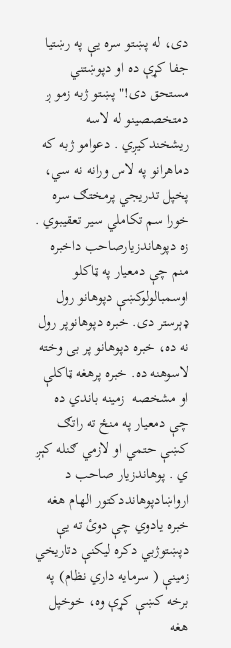دی، له پښتو سره يې په رښتيا جفا کړې ده او دپوښتني مستحق دی!" پښتو ژبه زمو ږ دمتخصصينو له لاسه ريشخندکيږي . دعوامو ژبه که دماهرانو په لاس ورانه نه سي، پخپل تدريجي پرمختګ سره خورا سم تکاملي سير تعقيبوي . زه دپوهاندزيارصاحب داخبره منم چې دمعيار په ټاکلو اوسمبالولوکښې دپوهانو رول ډېرستر دی. خبره دپوهانوپر رول نه ده، خبره دپوهانو پر بی وخته  لاسوهنه ده. خبره پرهغه ټاکلې او مشخصه  زمينه باندي ده چې دمعيار په منځ ته راتګ کښې حتمي او لازمي ګنله کېږ ي . پوهاندزيار صاحب د ارواښادپوهانددکتور الهام هغه خبره يادوي چې دوئ ته يې دپښتوژبي دکره ليکنې دتاريخي زمينې ( سرمايه داري نظام) په برخه کښې کړې وه، خوخپل هغه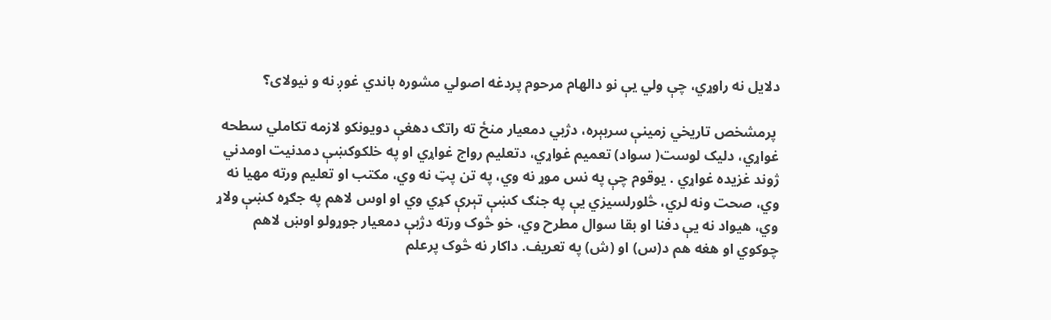دلايل نه راوړي، چې ولي يې نو دالهام مرحوم پردغه اصولي مشوره باندي غوږ نه و نيولای؟

 پرمشخص تاريخي زمينې سربېره، دژبي دمعيار منځ ته راتګ دهغې دويونکو لازمه تکاملي سطحه غواړي، دليک لوست( سواد) تعميم غواړي، دتعليم رواج غواړي او په خلکوکښې دمدنيت اومدني ژوند غزيده غواړي . يوقوم چې په نس موړ نه وي، په تن پټ نه وي، مکتب او تعليم ورته مهيا نه وي، صحت ونه لري، څلورلسيزي يې په جنګ کښې تېرې کړي وي او اوس لاهم په جګړه کښې ولاړ وي، هيواد نه يې دفنا او بقا سوال مطرح وي، خو څوک ورته دژبې دمعيار جوړولو اوښ لاهم چوکوي او هغه هم د(س) او (ش) په تعريف. داکار نه څوک پرعلم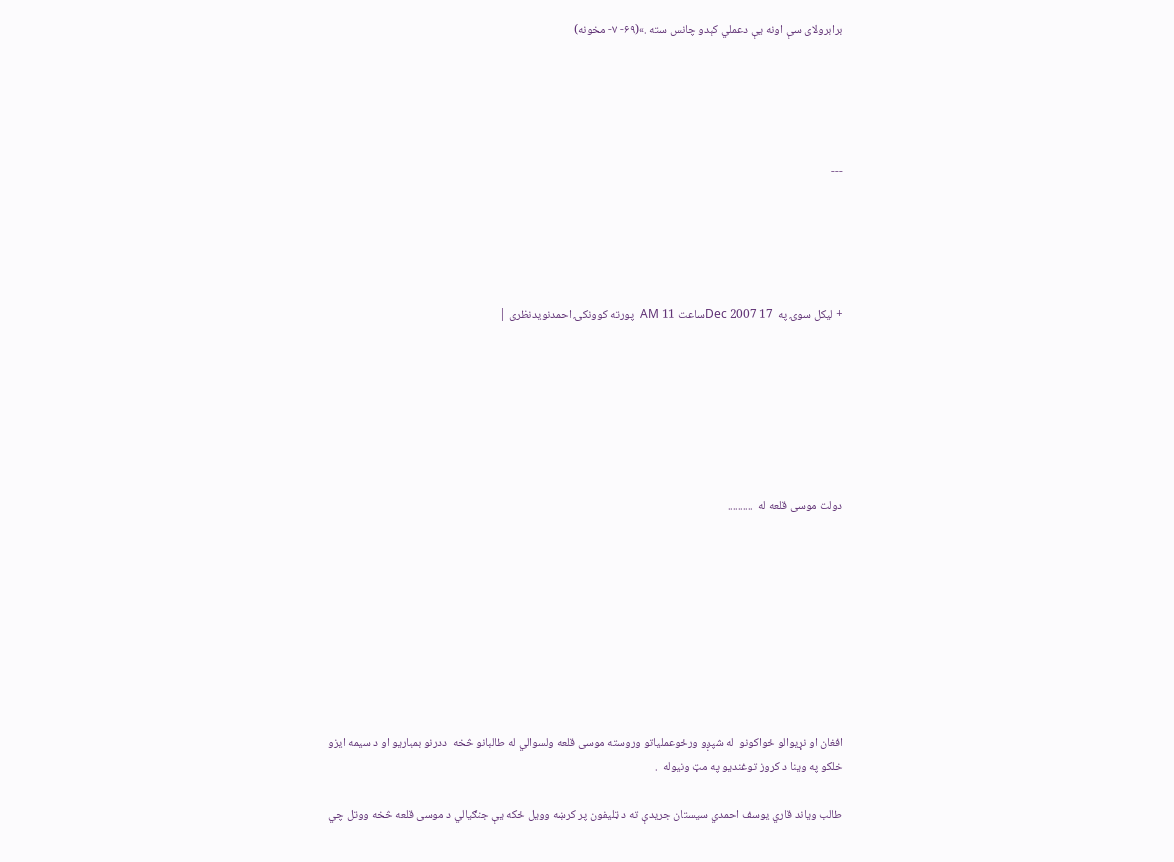برابرولای سې اونه يې دعملي کېدو چانس سته .»(۶۹- ۷- مخونه)





---





+ ليکل سوۍ په  17 Dec 2007ساعت 11 AM  پورته کوونکۍ احمدنویدنظری |







دولت موسى قلعه له  ..........









افغان او نړيوالو ځواکونو  له شپږو ورځوعملياتو وروسته موسى قلعه ولسوالي له طالبانو څخه  ددرنو بمباريو او د سيمه ايزو خلکو په وينا د کروز توغنديو په مټ ونيوله  .

طالب وياند قاري يوسف احمدي سيستان جريدې ته د ټليفون پر کرښه وويل ځکه يې جنګيالي د موسى قلعه څخه ووتل چي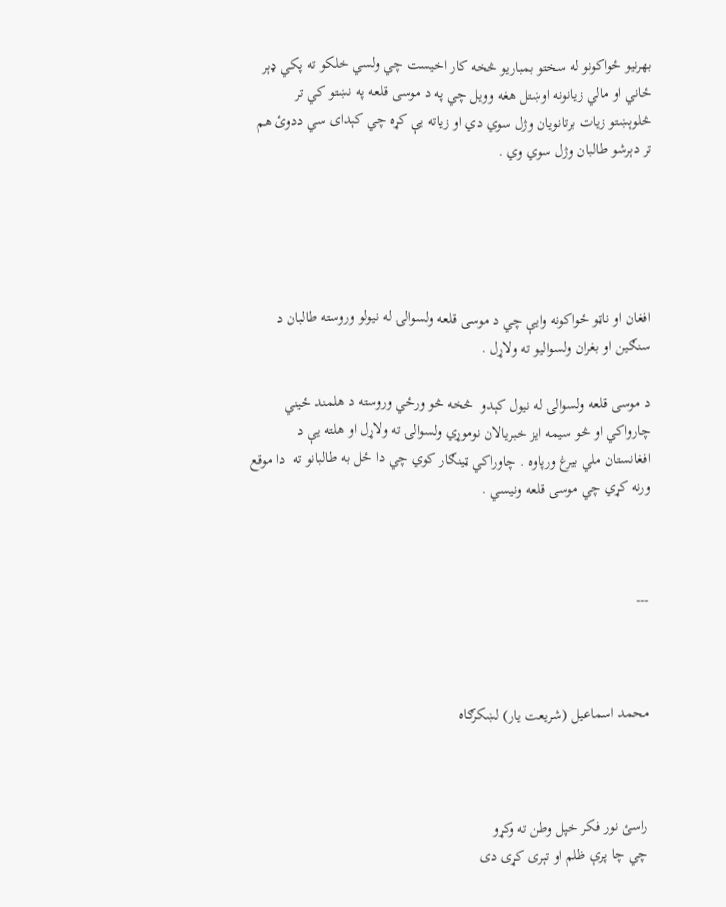بهرنيو ځواکونو له سختو بمباريو څخه کار اخيست چي ولسي خلکو ته پکي ډېر ځاني او مالي زيانونه اوښتل هغه وويل چي په د موسى قلعه په نښتو کي تر څلوېښتو زيات برتانويان وژل سوي دي او زياته يې کړه چي کېداى سي ددوئ هم تر دېرشو طالبان وژل سوي وي .





افغان او ناټو ځواکونه وايې چي د موسى قلعه ولسوالۍ له نيولو وروسته طالبان د سنګين او بغران ولسواليو ته ولاړل .

د موسى قلعه ولسوالۍ له نيول کېدو  څخه څو ورځي وروسته د هلمند ځيني چارواکي او څو سيمه ايز خبريالان نوموړي ولسوالۍ ته ولاړل او هلته يې د افغانستان ملي بيرغ ورپاوه . چاوراکي ټينګار کوي چي دا ځل به طالبانو ته  دا موقع ورنه کړي چي موسى قلعه ونيسي .



---



محمد اسماعيل (شريعت يار) لښکرګاه



راسئ نور فکر خپل وطن ته وکړو
چي چا پرې ظلم او تېرى کړى دى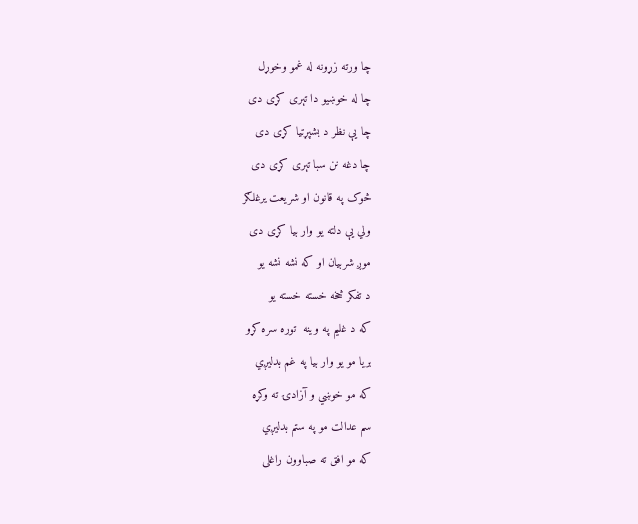چا ورته زړونه له غمو وخوړل
چا له خوښيو دا تېرى کړى دى
چا يې نظر د بشپړتيا کړى دى
چا دغه نن سبا تېرى کړى دى
څوک په قانون او شريعت يرغلګر
ولي يې دلته يو وار بيا کړى دى
موږ شربيان او که نشه نشه يو
د تفکر څخه خسته خسته يو
که د غليم په وينه  توره سره کړو
بريا مو يو وار بيا په غم بدليږي
که مو خوښي و آزادۍ ته وکړه
سم عدالت مو په ستم بدليږي
که مو افق ته صباوون راغلى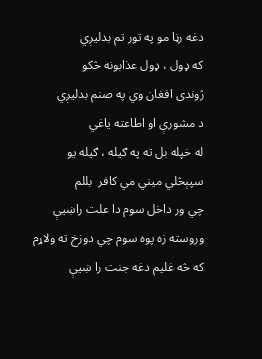دغه رڼا مو په تور تم بدليږي
که ډول ، ډول عذابونه څکو
ژوندى افغان وي په صنم بدليږي
د مشورې او اطاعته ياغي
له خپله بل ته په ګيله ، ګيله يو
سپېڅلي ميني مي کافر  بللم
چي ور داخل سوم دا علت راښيې
وروسته زه پوه سوم چي دوزخ ته ولاړم
که څه غليم دغه جنت را ښيې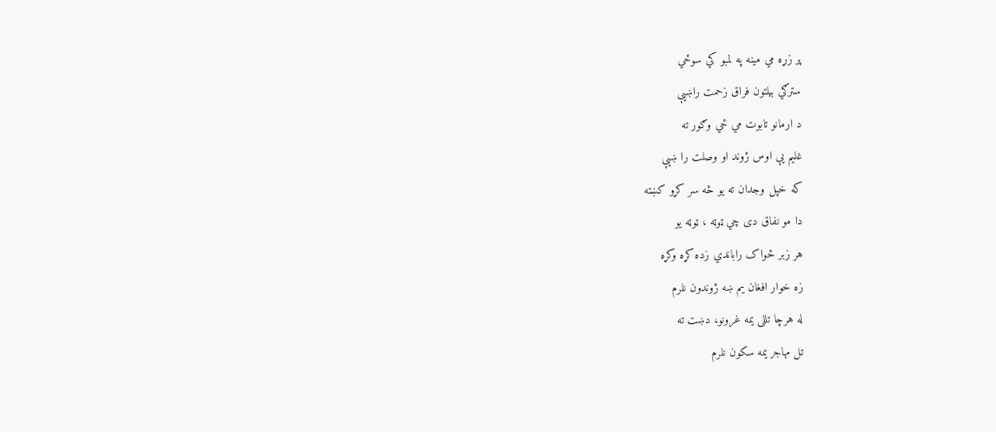پر زړه مي مينه په لمبو کي سوځي
سترګي بيلتون فراق زحمت راښيې
د ارمانو تابوت مي ځي وګور ته
غليم يې اوس ژوند او وصلت را ښيې
که خپل وجدان ته يو څه سر کړو کښته
دا مو نفاق دى چي ټوټه ، ټوټه يو
هر زبر ځواک راباندي زده کړه وکړه
زه خوار افغان يم ښه ژوندون نلرم
له هرچا تللى يمه غرونو، دښت ته
تل مهاجر يمه سکون نلرم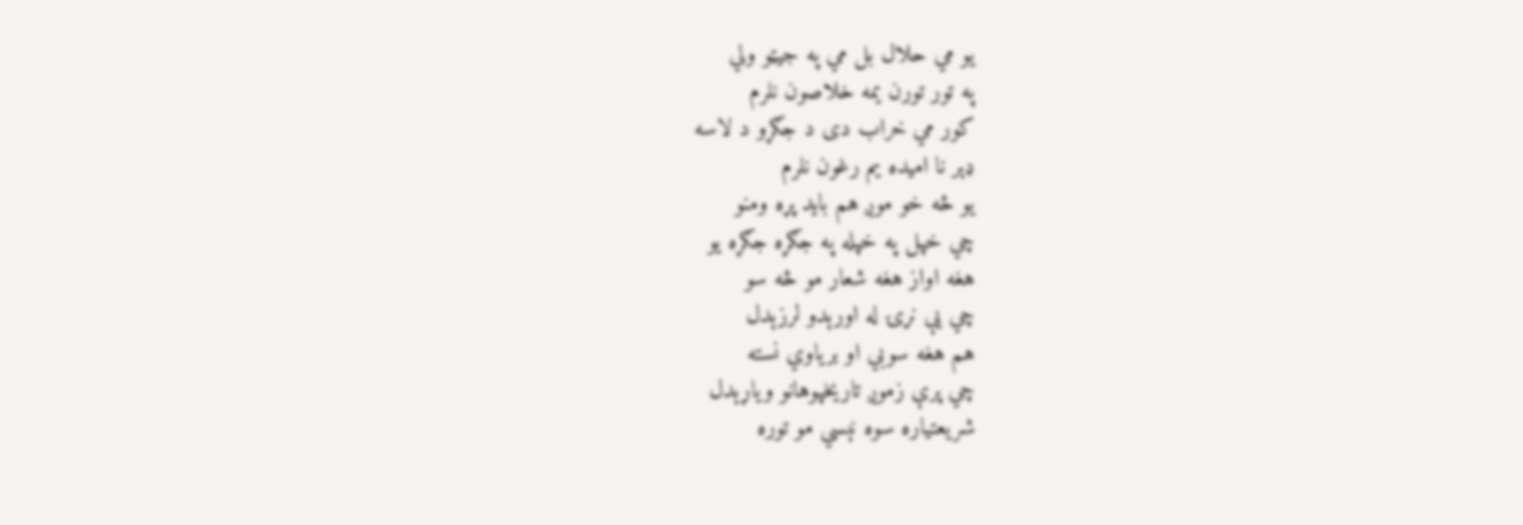يو مي حلال بل مي په جيټو ولي
په تور تورن يمه خلاصون نلرم
کور مي خراب دى د جګړو د لاسه
ډېر نا اميده يم رغون نلرم
يو څه خو موږ هم بايد پړه ومنو
چي خپل په خپله په جګړه جګړه يو
هغه اواز هغه شعار مو څه سو
چي يې نړۍ له اورېدو لرزېدل
هم هغه سوبي او برياوي نسته
چي پرې زموږ تاريخپوهانو وياړېدل
شريعتياره سوه نېسي مو توره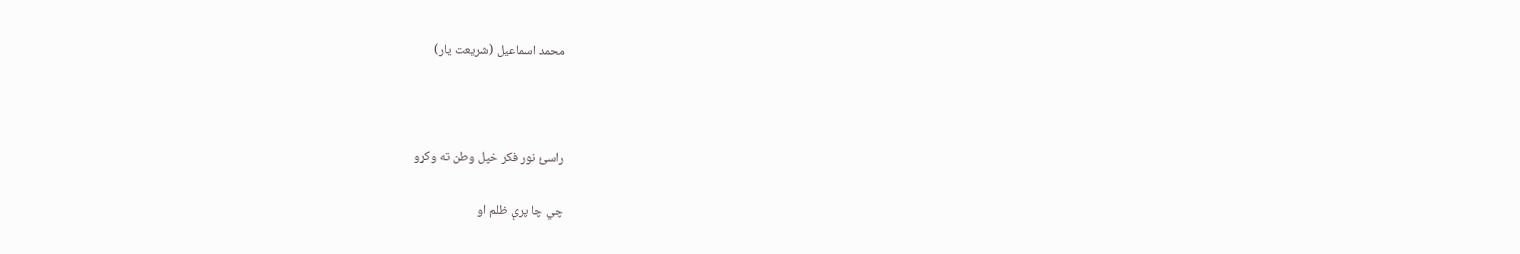محمد اسماعيل (شريعت يار)



راسئ نور فکر خپل وطن ته وکړو

چي چا پرې ظلم او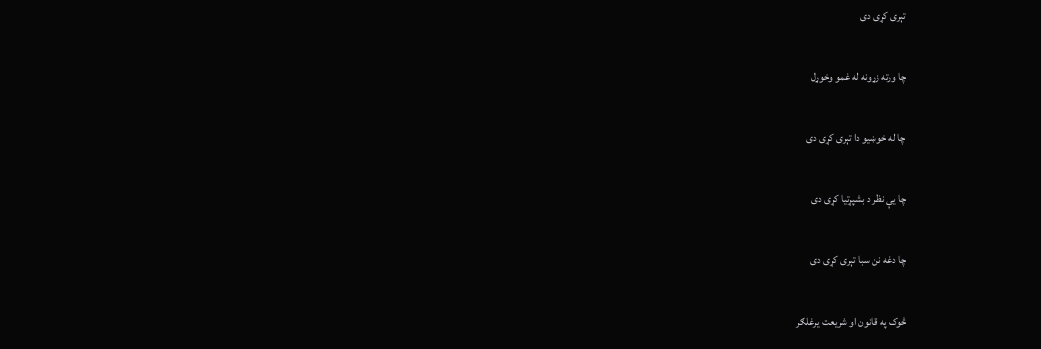تېرى کړى دى

چا ورته زړونه له غمو وخوړل

چا له خوښيو دا تېرى کړى دى

چا يې نظر د بشپړتيا کړى دى

چا دغه نن سبا تېرى کړى دى

څوک په قانون او شريعت يرغلګر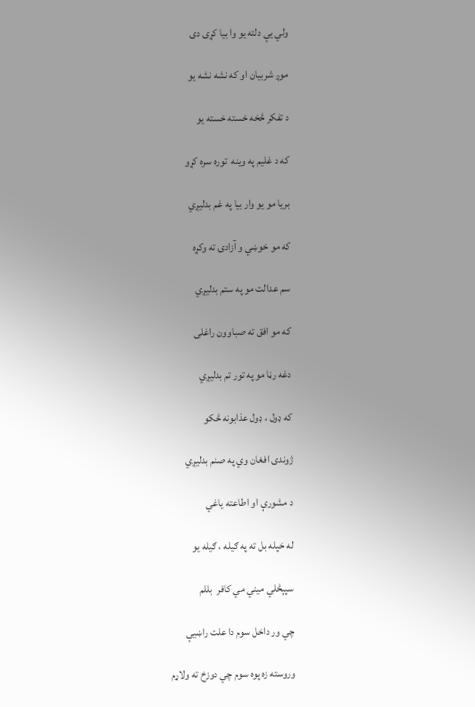ولي يې دلته يو وا بيا کړى دى

موږ شربيان او که نشه نشه يو

د تفکر څخه خسته خسته يو

که د غليم په وينه  توره سره کړو

بريا مو يو وار بيا په غم بدليږي

که مو خوښي و آزادۍ ته وکړه

سم عدالت مو په ستم بدليږي

که مو افق ته صباوون راغلى

دغه رڼا مو په تور تم بدليږي

که ډول ، ډول عذابونه څکو

ژوندى افغان وي په صنم بدليږي

د مشورې او اطاعته ياغي

له خپله بل ته په ګيله ، ګيله يو

سپېڅلي ميني مي کافر  بللم

چي ور داخل سوم دا علت راښيې

وروسته زه پوه سوم چي دوزخ ته ولاړم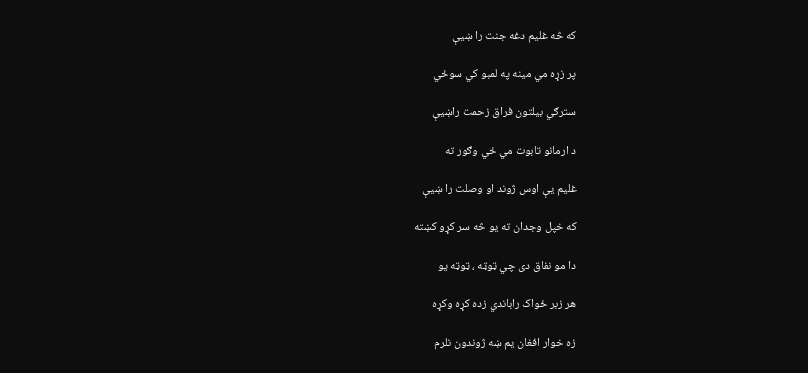که څه غليم دغه جنت را ښيې

پر زړه مي مينه په لمبو کي سوځي

سترګي بيلتون فراق زحمت راښيې

د ارمانو تابوت مي ځي وګور ته

غليم يې اوس ژوند او وصلت را ښيې

که خپل وجدان ته يو څه سر کړو کښته

دا مو نفاق دى چي ټوټه ، ټوټه يو

هر زبر ځواک راباندي زده کړه وکړه

زه خوار افغان يم ښه ژوندون نلرم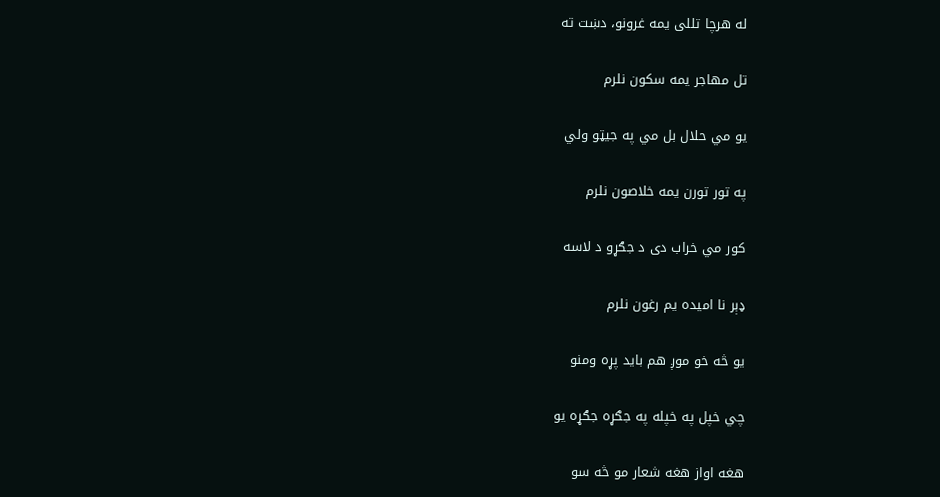له هرچا تللى يمه غرونو، دښت ته

تل مهاجر يمه سکون نلرم

يو مي حلال بل مي په جيټو ولي

په تور تورن يمه خلاصون نلرم

کور مي خراب دى د جګړو د لاسه

ډېر نا اميده يم رغون نلرم

يو څه خو موږ هم بايد پړه ومنو

چي خپل په خپله په جګړه جګړه يو

هغه اواز هغه شعار مو څه سو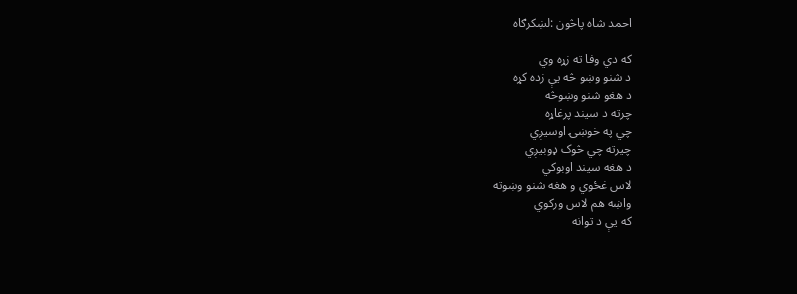احمد شاه پاڅون :لښکرګاه

که دي وفا ته زړه وي
د شنو وښو څه يې زده کړه
د هغو شنو وښوڅه
چرته د سيند پرغاړه
چي په خوښۍ اوسيږي
چيرته چي څوک ډوبيږي
د هغه سيند اوبوکي
لاس غځوي و هغه شنو وښوته
واښه هم لاس ورکوي
که يې د توانه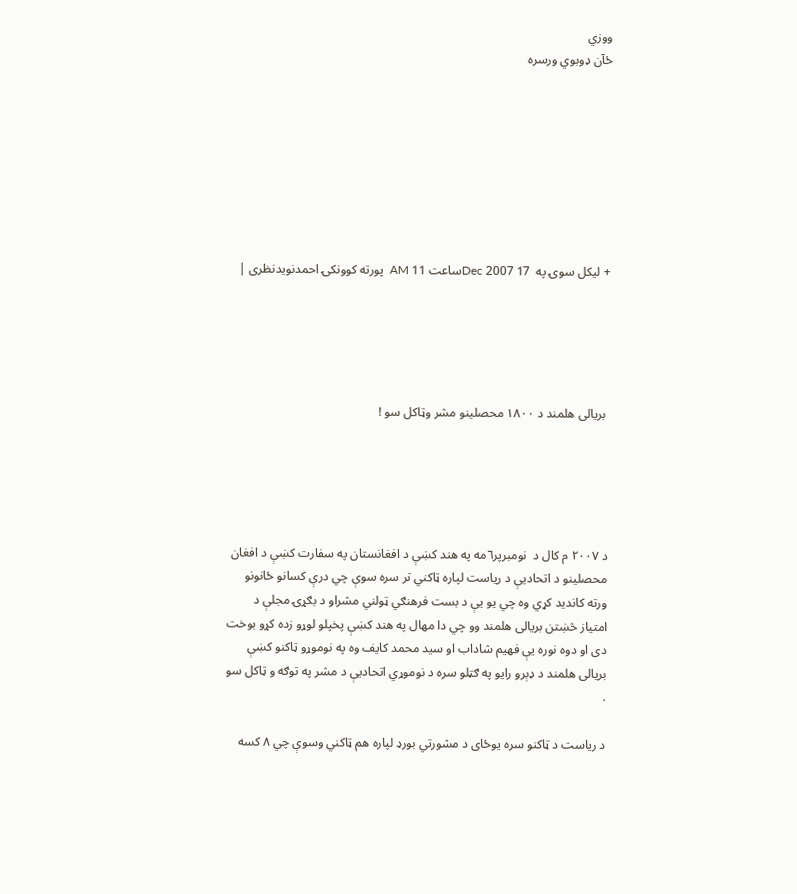ووزي
ځآن ډوبوي ورسره








+ ليکل سوۍ په  17 Dec 2007ساعت 11 AM  پورته کوونکۍ احمدنویدنظری |





 بريالى هلمند د ١٨٠٠ محصلينو مشر وټاکل سو !





د ٢٠٠٧ م کال د  نومبرپر٦مه په هند کښې د افغانستان په سفارت کښې د افغان محصلينو د اتحاديې د رياست لپاره ټاکني تر سره سوې چي درې کسانو ځانونو ورته کانديد کړي وه چي يو يې د بست فرهنګي ټولني مشراو د بګړۍ مجلې د امتياز څښتن بريالى هلمند وو چي دا مهال په هند کښې پخپلو لوړو زده کړو بوخت دى او دوه نوره يې فهيم شاداب او سيد محمد کايف وه په نوموړو ټاکنو کښې بريالى هلمند د ډېرو رايو په ګټلو سره د نوموړي اتحاديې د مشر په توګه و ټاکل سو .

د رياست د ټاکنو سره يوځاى د مشورتي بورډ لپاره هم ټاکني وسوې چي ٨ کسه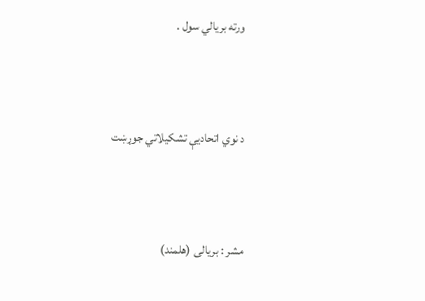ورته بريالي سول .



د نوي اتحاديې تشکيلاتي جوړښت



مشر : بريالى (هلمند)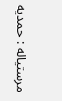مرستياله : حمديه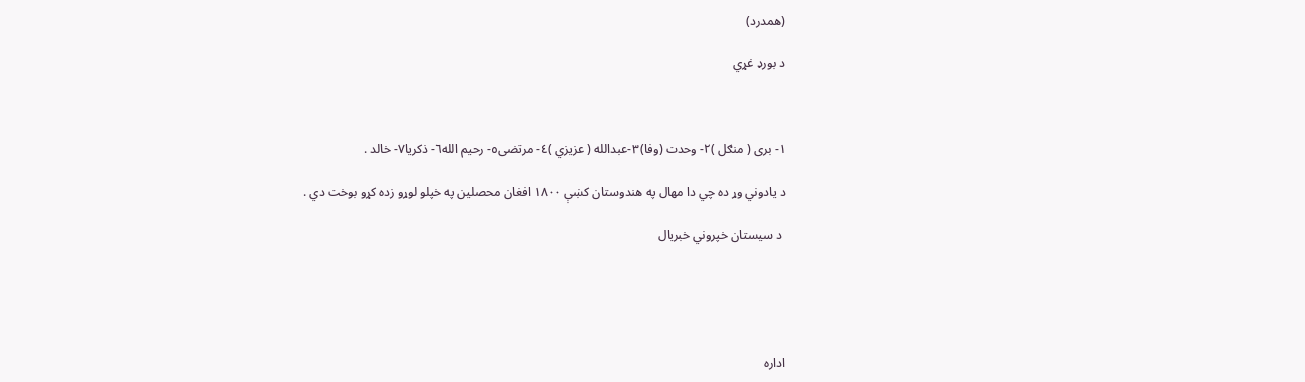(همدرد)

د بورډ غړي



١- برى ( منګل )٢- وحدت (وفا)٣-عبدالله ( عزيزي )٤- مرتضى٥- رحيم الله٦- ذکريا٧- خالد .

د يادوني وړ ده چي دا مهال په هندوستان کښې ١٨٠٠ افغان محصلين په خپلو لوړو زده کړو بوخت دي .

 د سيستان خپروني خبريال





اداره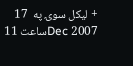+ ليکل سوۍ په  17 Dec 2007ساعت 11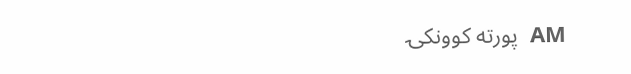AM  پورته کوونکۍ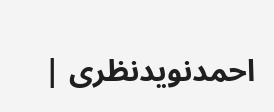احمدنویدنظری |